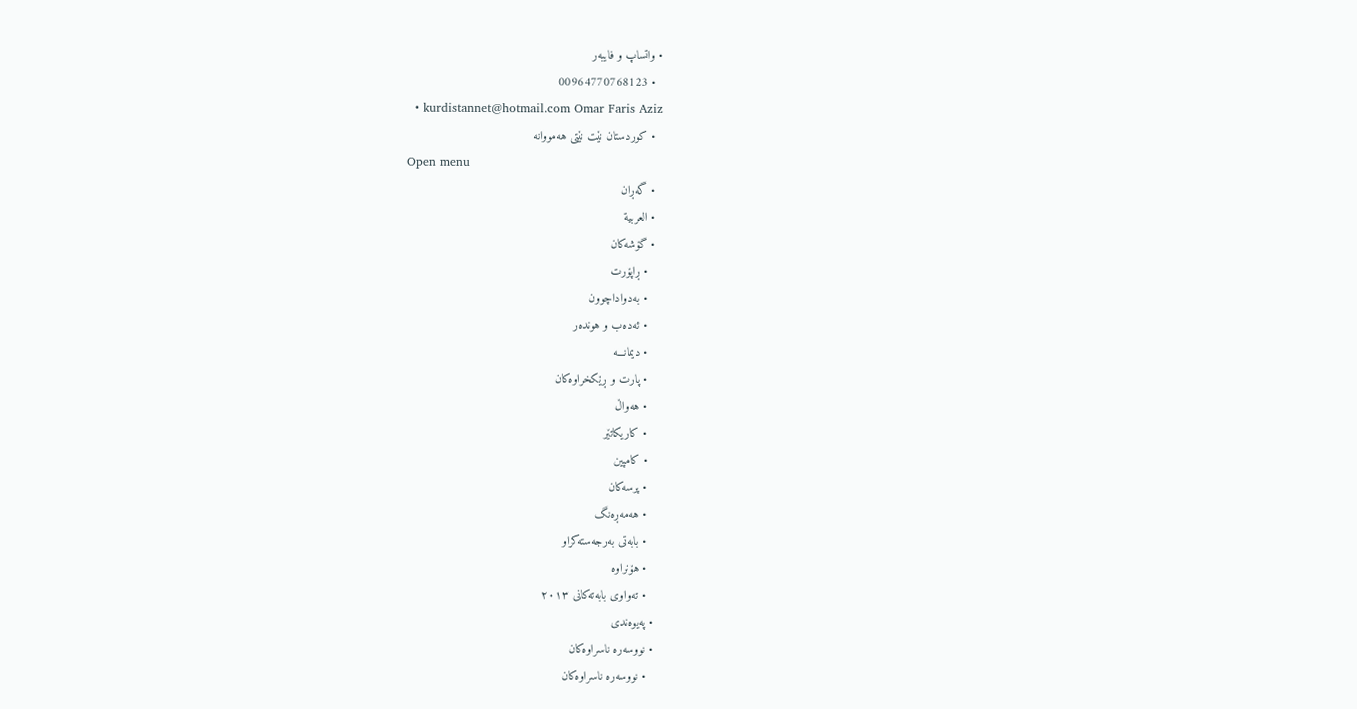• واتساپ و فایبەر
  • 00964770768123
  • kurdistannet@hotmail.com Omar Faris Aziz
  • کوردستان نێت نێتی هەمووانە
Open menu
  • گەڕان
  • العربیة
  • گۆشه‌کان
    • ڕاپۆرت
    • به‌دواداچوون
    • ئه‌ده‌ب و هونده‌ر
    • دیمانـــه‌
    • پارت و ڕێکخراوه‌کان
    • هه‌واڵ
    • کاریکاتێر
    • کامپین
    • پرسه‌کان
    • هه‌مه‌ڕه‌نگ
    • بابه‌تی به‌رجه‌سته‌کراو
    • هۆنراوە
    • تەواوی بابەتەکانی ٢٠١٣
  • په‌یوه‌ندی
  • نووسه‌ره‌ ناسراوه‌کان
    • نووسه‌ره‌ ناسراوه‌کان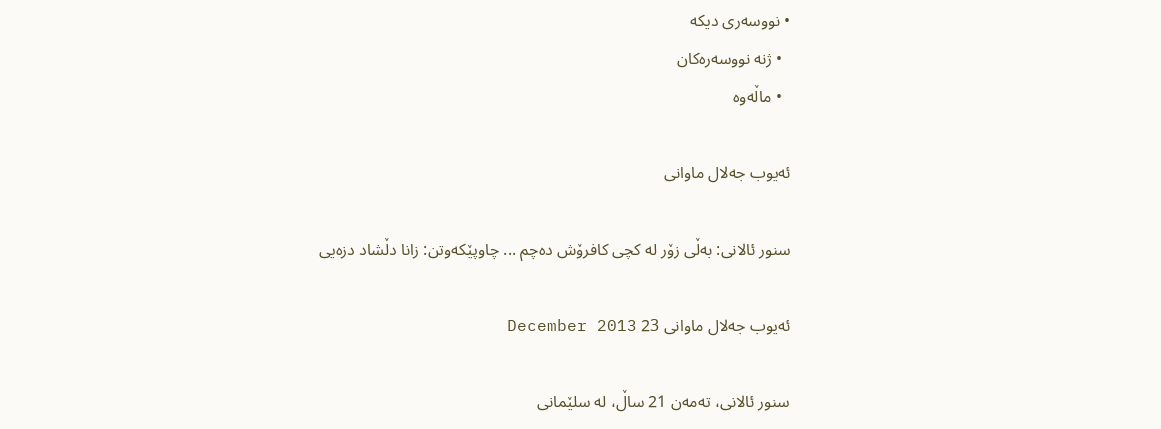• نووسه‌ری دیکه‌
  • ژنە نووسەرەکان
  • ماڵەوە

ئەیوب جەلال ماوانی

سنور ئالانی: به‌ڵی زۆر له‌ كچی كافرۆش ده‌چم ... چاوپێكه‌وتن: زانا دڵشاد دزه‌یی

ئەیوب جەلال ماوانی 23 December 2013

سنور ئالانی، ته‌مه‌ن 21 ساڵ، له‌ سلێمانی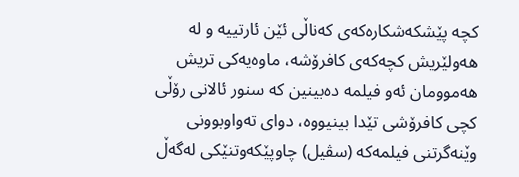كچه‌ پێشكه‌شكاره‌كه‌ی كه‌ناڵی ئێن ئارتییه‌ و له‌ هه‌ولێریش كچه‌كه‌ی كافرۆشه‌، ماوه‌یه‌كی تریش هه‌موومان ئه‌و فیلمه‌ ده‌بینین كه‌ سنور ئالانی رۆڵی كچی كافرۆشی تێدا بینیووه‌، دوای ته‌واوبوونی وێنه‌گرتنی فیلمه‌كه‌ (سڤیل) چاوپێكه‌وتنێكی له‌گه‌ڵ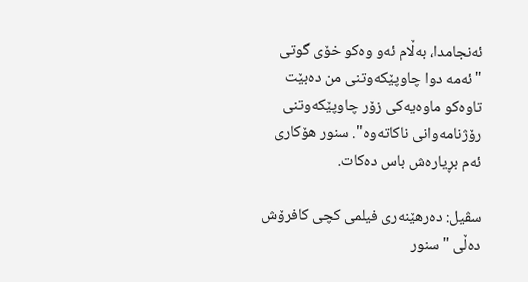ئه‌نجامدا، به‌ڵام ئه‌و وه‌كو خۆی گوتی "ئه‌مه‌ دوا چاوپێكه‌وتنی من ده‌بێت تاوه‌كو ماوه‌یه‌كی زۆر چاوپێكه‌وتنی رۆژنامه‌وانی ناكاته‌وه‌". سنور هۆكاری ئه‌م بڕیاره‌ش باس ده‌كات.

سڤیل: ده‌رهێنه‌ری فیلمی كچی كافرۆش ده‌ڵی "سنور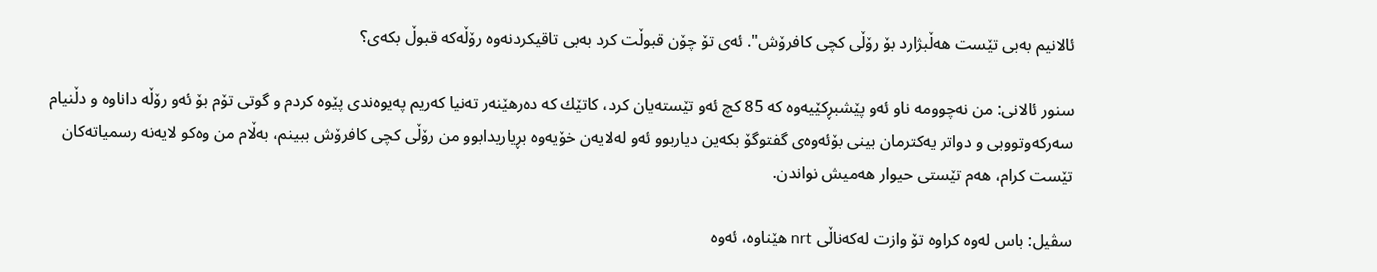ئالانیم به‌بی تێست هه‌ڵبژارد بۆ رۆڵی كچی كافرۆش". ئه‌ی تۆ چۆن قبوڵت كرد به‌بی تاقیكردنه‌وه‌ رۆڵه‌كه‌ قبوڵ بكه‌ی؟

سنور ئالانی: من نه‌چوومه‌ ناو ئه‌و پێشبڕكێیه‌وه‌ كه‌ 85 كچ ئه‌و تێسته‌یان كرد، كاتێك كه‌ ده‌رهێنه‌ر ته‌نیا كه‌ریم په‌یوه‌ندی پێوه‌ كردم و گوتی تۆم بۆ ئه‌و رۆڵه‌ داناوه‌ و دڵنیام سه‌ركه‌وتووبی و دواتر یه‌كترمان بینی بۆئه‌وه‌ی گفتوگۆ بكه‌ین دیاربوو ئه‌و له‌لایه‌ن خۆیه‌وه‌ بڕیاریدابوو من رۆڵی كچی كافرۆش ببینم، به‌ڵام من وه‌كو لایه‌نه‌ رسمیاته‌كان تێست كرام، هه‌م تێستی حیوار هه‌میش نواندن.

سڤیل: باس له‌وه‌ كراوه‌ تۆ وازت له‌كه‌ناڵی nrt هێناوه‌، ئه‌وه‌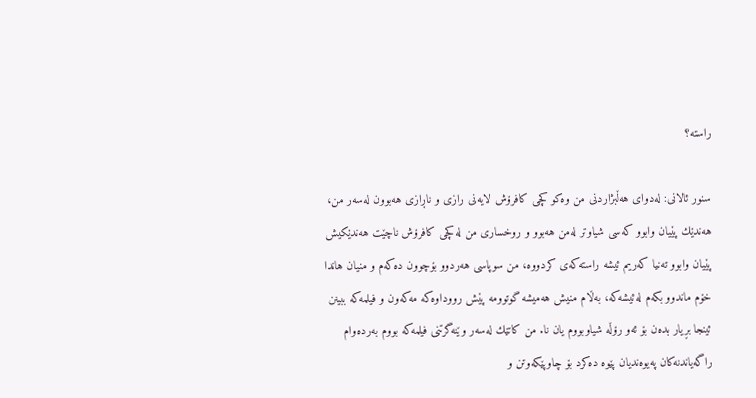راسته‌؟

سنور ئالانی: له‌دوای هه‌ڵبژاردنی من وه‌كو كچی كافرۆش لایه‌نی رازی و ناڕازی هه‌بوون له‌سه‌ر من، هه‌ندێك پێیان وابوو كه‌سی شیاوتر له‌من هه‌بوو و روخساری من له‌كچی كافرۆش ناچێت هه‌ندێكیش پێیان وابوو ته‌نیا كه‌ریم ئیشه‌ راسته‌كه‌ی كردووه‌، من سوپاسی هه‌ردوو بۆچوون ده‌كه‌م و منیان هاندا خۆم ماندوو بكه‌م له‌ئیشه‌كه‌، به‌ڵام منیش هه‌میشه‌ گوتوومه‌ پێش رووداوه‌كه‌ مه‌كه‌ون و فیلمه‌كه‌ ببینن ئینجا بڕیار بده‌ن بۆ ئه‌و رۆڵه‌ شیاوبووم یان نا. من كاتێك له‌سه‌ر وێنه‌گرتنی فیلمه‌كه‌ بووم به‌رده‌وام راگه‌یاندنه‌كان په‌یوه‌ندیان پێوه‌ ده‌كرد بۆ چاوپێكه‌وتن و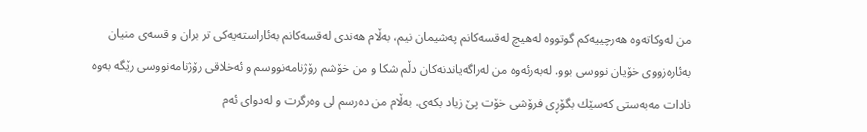من له‌وكاته‌وه‌ هه‌رچییه‌كم گوتووه‌ له‌هیچ له‌قسه‌كانم په‌شیمان نیم، به‌ڵام هه‌ندی له‌قسه‌كانم به‌ئاراسته‌یه‌كی تر بران و قسه‌ی منیان به‌ئاره‌زووی خۆیان نووسی بوو. له‌به‌رئه‌وه‌ من له‌راگه‌یاندنه‌كان دڵم شكا و من خۆشم رۆژنامه‌نووسم و ئه‌خلاقی رۆژنامه‌نووسی رێگه‌ به‌وه‌ نادات مه‌به‌ستی كه‌سێك بگۆڕی فرۆشی خۆت پێ زیاد بكه‌ی. به‌ڵام من ده‌رسم لی وه‌رگرت و له‌دوای ئه‌م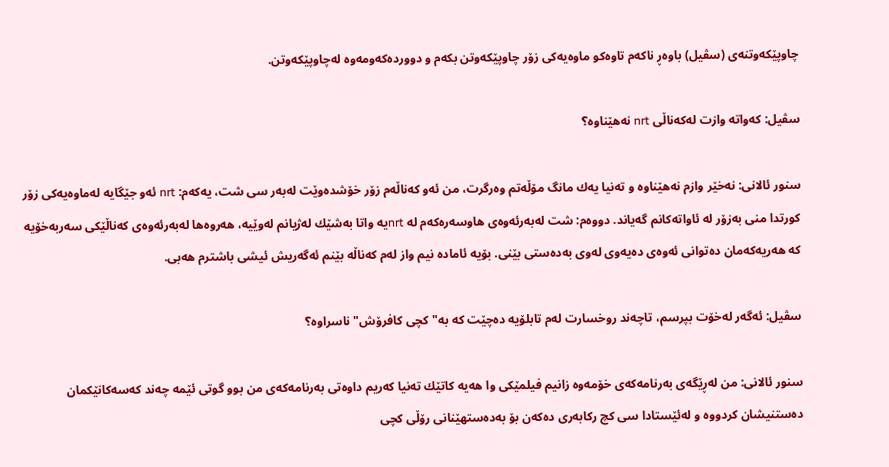چاوپێكه‌وتنه‌ی (سڤیل) باوه‌ڕ ناكه‌م تاوه‌كو ماوه‌یه‌كی زۆر چاوپێكه‌وتن بكه‌م و دوورده‌كه‌ومه‌وه‌ له‌چاوپێكه‌وتن.

سڤیل: كه‌واته‌ وازت له‌كه‌ناڵی nrt نه‌هێناوه‌؟

سنور ئالانی: نه‌خێر وازم نه‌هێناوه‌ و ته‌نیا یه‌ك مانگ مۆڵه‌تم وه‌رگرت، من ئه‌و كه‌ناڵه‌م زۆر خۆشده‌وێت له‌به‌ر سی شت، یه‌كه‌م: nrt ئه‌و جێگایه‌ له‌ماوه‌یه‌كی زۆر كورتدا منی به‌زۆر له‌ ئاواته‌كانم گه‌یاند. دووه‌م: شت له‌به‌رئه‌وه‌ی هاوسه‌ره‌كه‌م له‌ nrtیه‌ واتا به‌شێك له‌ژیانم له‌وێیه‌، هه‌روه‌ها له‌به‌رئه‌وه‌ی كه‌ناڵێكی سه‌ربه‌خۆیه‌ كه‌ هه‌ریه‌كه‌مان ده‌توانی ئه‌وه‌ی ده‌یه‌وی له‌وی به‌ده‌ستی بێنی. بۆیه‌ ئاماده‌ نیم واز له‌م كه‌ناڵه‌ بێنم ئه‌گه‌ریش ئیشی باشترم هه‌بی.

سڤیل: ئه‌گه‌ر له‌خۆت بپرسم، تاچه‌ند روخسارت له‌م تابلۆیه‌ ده‌چێت كه‌ به‌"كچی كافرۆش" ناسراوه‌؟

سنور ئالانی: من له‌ڕێگه‌ی به‌رنامه‌كه‌ی خۆمه‌وه‌ زانیم فیلمێكی وا هه‌یه‌ كاتێك ته‌نیا كه‌ریم داوه‌تی به‌رنامه‌كه‌ی من بوو گوتی ئێمه‌ چه‌ند كه‌سه‌كانێكمان ده‌ستنیشان كردووه‌ و له‌ئێستادا سی كچ ركابه‌ری ده‌كه‌ن بۆ به‌ده‌ستهێنانی رۆڵی كچی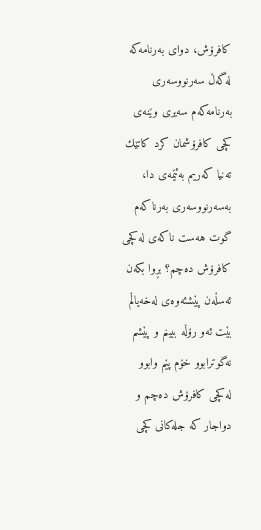كافرۆش، دوای به‌رنامه‌كه‌ له‌گه‌ڵ سه‌رنووسه‌ری به‌رنامه‌كه‌م سه‌یری وێنه‌ی كچی كافرۆشمان كرد كاتێك ته‌نیا كه‌ریم به‌ئێمه‌ی دا، به‌سه‌رنووسه‌ری به‌رناكه‌م گوت هه‌ست ناكه‌ی له‌كچی كافرۆش ده‌چم؟ بڕوا بكه‌ن ئه‌سڵه‌ن پێشئه‌وه‌ی له‌خه‌یاڵم بێت ئه‌و رۆڵه‌ ببینم و پێشم نه‌گوترابوو خۆم پێم وابوو له‌كچی كافرۆش ده‌چم و دواجار كه‌ جله‌كانی كچی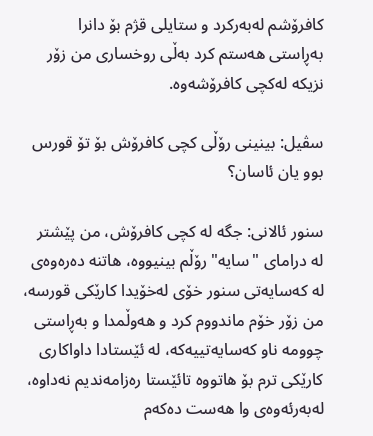كافرۆشم له‌به‌ركرد و ستایلی قژم بۆ دانرا به‌ڕاستی هه‌ستم كرد به‌ڵی روخساری من زۆر نزیكه‌ له‌كچی كافرۆشه‌وه‌.

سڤیل: بینینی رۆڵی كچی كافرۆش بۆ تۆ قورس بوو یان ئاسان؟

سنور ئالانی: جگه‌ له‌ كچی كافرۆش، من پێشتر له‌ درامای "سایه‌" رۆڵم بینیووه‌، هاتنه‌ ده‌ره‌وه‌ی له‌ كه‌سایه‌تی سنور خۆی له‌خۆیدا كارێكی قورسه‌، من زۆر خۆم ماندووم كرد و هه‌وڵمدا و به‌ڕاستی چوومه‌ ناو كه‌سایه‌تییه‌كه‌، له‌ ئێستادا داواكاری كارێكی ترم بۆ هاتووه‌ تائێستا ره‌زامه‌ندیم نه‌داوه‌، له‌به‌رئه‌وه‌ی وا هه‌ست ده‌كه‌م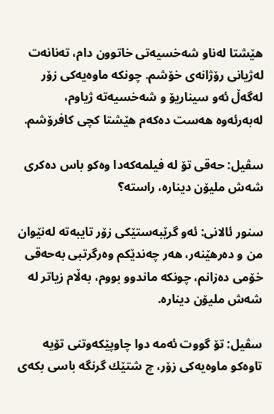هێشتا له‌ناو شه‌خسیه‌تی خاتوون دام، ته‌نانه‌ت له‌ژیانی رۆژانه‌ی خۆشم. چونكه‌ ماوه‌یه‌كی زۆر له‌گه‌ڵ ئه‌و سیناریۆ و شه‌خسیه‌ته‌ ژیاوم، له‌به‌رئه‌وه‌ هه‌ست ده‌كه‌م هێشتا كچی كافرۆشم.

سڤیل: حه‌قی تۆ له‌ فیلمه‌كه‌دا وه‌كو باس ده‌كری شه‌ش ملیۆن دیناره‌، راسته‌؟

سنور ئالانی: ئه‌و گرێبه‌ستێكی زۆر تایبه‌ته‌ له‌نێوان من و ده‌رهێنه‌ر، هه‌ر چه‌ندێكم وه‌رگرتبی به‌حه‌قی خۆمی ده‌زانم، چونكه‌ ماندوو بووم، به‌ڵام زیاتر له‌ شه‌ش ملیۆن دیناره‌.

سڤیل: تۆ گووت ئه‌مه‌ دوا چاوپێكه‌وتنی تۆیه‌ تاوه‌كو ماوه‌یه‌كی زۆر، چ شتێك گرنگه‌ باسی بكه‌ی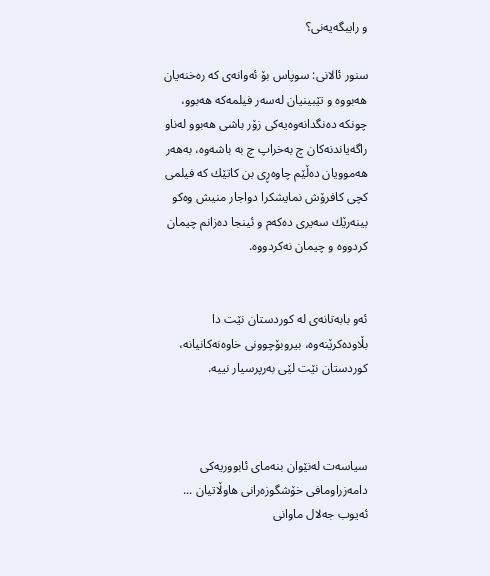و رایبگه‌یه‌نی؟

سنور ئالانی: سوپاس بۆ ئه‌وانه‌ی كه‌ ره‌خنه‌یان هه‌بووه‌ و تێبینیان له‌سه‌ر فیلمه‌كه‌ هه‌بوو، چونكه‌ ده‌نگدانه‌وه‌یه‌كی زۆر باشی هه‌بوو له‌ناو راگه‌یاندنه‌كان چ به‌خراپ چ به‌ باشه‌وه‌، به‌هه‌ر هه‌موویان ده‌ڵێم چاوه‌ڕی بن كاتێك كه‌ فیلمی كچی كافرۆش نمایشكرا دواجار منیش وه‌كو بینه‌رێك سه‌یری ده‌كه‌م و ئینجا ده‌زانم چیمان كردووه‌ و چیمان نه‌كردووه‌.


ئه‌و بابه‌تانه‌ی له‌ کوردستان نێت دا بڵاوده‌کرێنه‌وه‌، بیروبۆچوونی خاوه‌نه‌کانیانه‌، کوردستان نێت لێی به‌رپرسیار نییه‌.



سیاسه‌ت له‌نێوان بنه‌مای ئابووریه‌كی دامه‌زراومافی خۆشگوزه‌رانی هاوڵاتیان ... ئه‌یوب جه‌لال ماوانی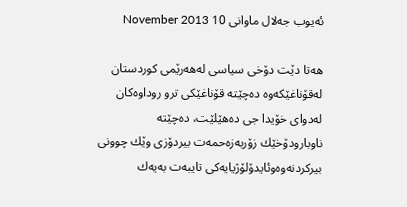ئەیوب جەلال ماوانی 10 November 2013

هه‌تا دێت دۆخی سیاسی له‌هه‌رێمی كوردستان له‌قۆناغێكه‌وه‌ ده‌چێته‌ قۆناغێكی ترو روداوه‌كان له‌دوای خۆیدا جی ده‌هێلێت، ده‌چێته‌ ناوبارودۆخێك زۆربه‌زه‌حمه‌ت بیردۆزی وێك چوونی بیركردنه‌وه‌وئایدۆلۆژیایه‌كی تایبه‌ت به‌یه‌ك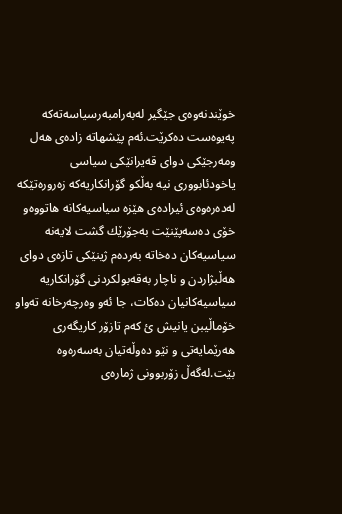خوێندنه‌وه‌ی جێگیر له‌به‌رامبه‌رسیاسه‌ته‌كه‌ په‌یوه‌ست ده‌كرێت.ئه‌م پێشهاته‌ زاده‌ی هه‌ل ومه‌رجێكی دوای قه‌یرانێكی سیاسی یاخودئابووری نیه‌ به‌ڵكو گۆرانكاریه‌كه‌ زه‌روره‌تێكه‌ له‌ده‌ره‌وه‌ی ئیراده‌ی هێزه‌ سیاسیه‌كانه‌ هاتووه‌و خۆی ده‌سه‌پێنێت به‌جۆرێك گشت لایه‌نه‌ سیاسیه‌كان ده‌خاته‌ به‌رده‌م ژینێكی تازه‌ی دوای هه‌ڵبژاردن و ناچار به‌قه‌بولكردنی گۆرانكاریه‌ سیاسیه‌كانیان ده‌كات، جا ئه‌و وه‌رچه‌رخانه‌ ته‌واو خۆماڵیبن یانیش ئ كه‌م تازۆر كاریگه‌ری هه‌رێمایه‌تی و نێو ده‌وڵه‌تیان به‌سه‌ره‌وه‌ بێت.له‌گه‌ڵ زۆربوونی ژماره‌ی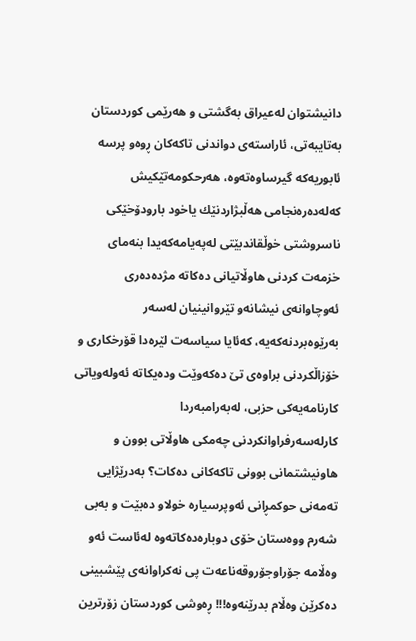دانیشتوان له‌عیراق به‌گشتی و هه‌رێمی كوردستان به‌تایبه‌تی، ئاراسته‌ی دواندنی تاكه‌كان ڕوه‌و پرسه‌ ئابوریه‌كه‌ گیرساوه‌ته‌وه‌، هه‌رحكومه‌تێكیش كه‌له‌ده‌ره‌نجامی هه‌ڵبژاردنێك یاخود بارودۆخێكی ناسروشتی خوڵقاندبێتی له‌په‌یامه‌كه‌یدا بنه‌مای خزمه‌ت كردنی هاوڵاتیانی ده‌كاته‌ مژده‌ده‌ری ئه‌وچاوانه‌ی نیشانه‌و تێروانینیان له‌سه‌ر به‌رێوه‌بردنه‌كه‌یه‌، كه‌ئایا سیاسه‌ت لێره‌دا قۆرخكاری و خۆزاڵكردنی براوه‌ی تێ ده‌كه‌وێت وده‌یكاته‌ ئه‌وله‌ویاتی كارنامه‌یه‌كی حزبی، له‌به‌رامبه‌ردا كارله‌سه‌رفراوانكردنی چه‌مكی هاوڵاتی بوون و هاونیشتمانی بوونی تاكه‌كانی ده‌كات؟ به‌درێژایی ته‌مه‌نی حوكمڕانی ئه‌وپرسیاره‌ خولاو ده‌بێت و به‌بی شه‌رم ووه‌ستان خۆی دوباره‌ده‌كاته‌وه‌ له‌ئاست ئه‌و وه‌ڵامه‌ جۆراوجۆروقه‌ناعه‌ت پی نه‌كراوانه‌ی پێشبینی ده‌كرێن وه‌ڵام بدرێنه‌وه‌!!! ڕه‌وشی كوردستان زۆرترین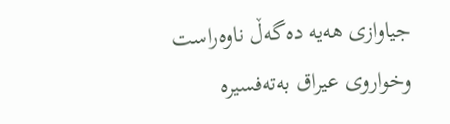جیاوازی هه‌یه‌ ده‌گه‌ڵ ناوه‌راست وخواروی عیراق به‌ته‌فسیره‌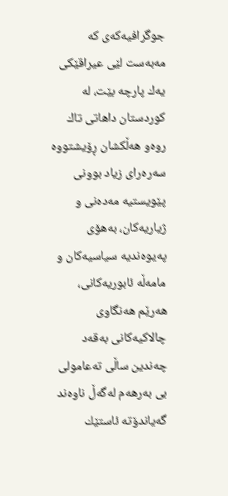جوگرافیه‌كه‌ی كه‌ مه‌به‌ست لێی عیراقێكی یه‌ك پارچه‌ بێت، له‌ كوردستان داهاتی تاك روه‌و هه‌ڵكشان ڕۆیشتووه‌ سه‌ره‌رای زیاد بوونی پێویستیه‌ مه‌ده‌نی و ژیاریه‌كان، به‌هۆی په‌یوه‌ندیه‌ سیاسیه‌كان و مامه‌ڵه‌ ئابوریه‌كانی، هه‌رێم هه‌نگاوی چالاكیه‌كانی به‌قه‌د چه‌ندین ساڵی ته‌عامولی بی به‌رهه‌م له‌گه‌ڵ ناوه‌ند گه‌یاندۆته‌ ئاستێك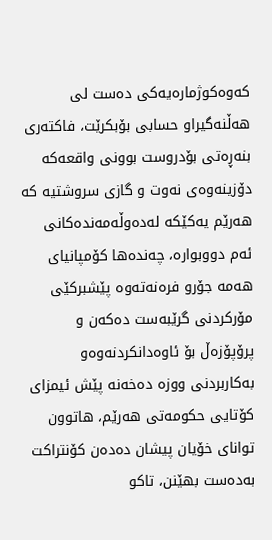كه‌وه‌كوژماره‌یه‌كی ده‌ست لی هه‌ڵنه‌گیراو حسابی بۆبكرێت، فاكته‌ری بنه‌ڕه‌تی بۆدروست بوونی واقعه‌كه‌ دۆزینه‌وه‌ی نه‌وت و گازی سروشتیه‌ كه‌ هه‌رێم یه‌كێكه‌ له‌ده‌وڵه‌مه‌نده‌كانی ئه‌م دووبواره‌، چه‌نده‌ها كۆمپانیای هه‌مه‌ جۆرو فره‌نه‌ته‌وه‌ پێشبركێی مۆركردنی گرێبه‌ست ده‌كه‌ن و پرۆپۆزه‌ڵ بۆ ئاوه‌دانكردنه‌وه‌و به‌كاربردنی ووزه‌ ده‌خه‌نه‌ پێش ئیمزای كۆتایی حكومه‌تی هه‌رێم، هاتوون توانای خۆیان پیشان ده‌ده‌ن كۆنتراكت به‌ده‌ست بهێنن، تاكو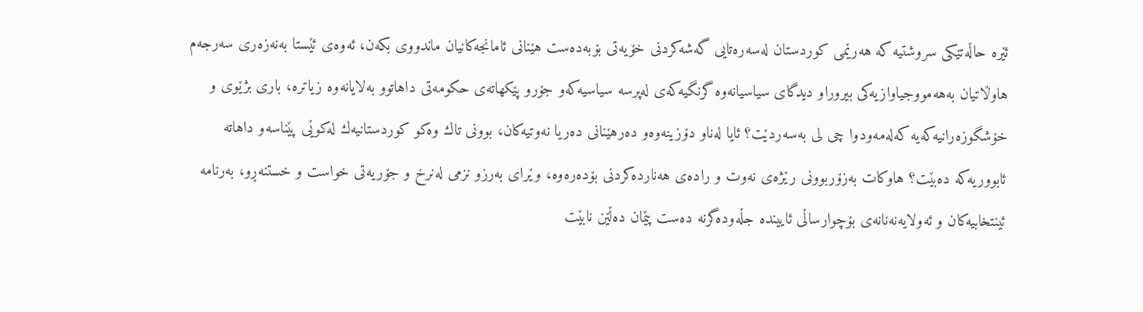ئێره‌ حاڵه‌تێكی سروشتیه‌ كه‌ هه‌رێمی كوردستان له‌سه‌ره‌تایی گه‌شه‌كردنی خۆیه‌تی بۆبه‌ده‌ست هێنانی ئامانجه‌كانیان ماندووی بكه‌ن، ئه‌وه‌ی ئێستا به‌نه‌زه‌ری سه‌رجه‌م هاوڵاتیان به‌هه‌مووجیاوازیه‌كی بیروراو دیدگای سیاسیانه‌وه‌ گرنگیه‌كه‌ی له‌پرسه‌ سیاسیه‌كه‌و جۆرو پێكهاته‌ی حكومه‌تی داهاتوو به‌لایانه‌وه‌ زیاتره‌، باری بژێوی و خۆشگوزه‌رانیه‌كه‌یه‌ كه‌له‌مه‌ودوا چی لی به‌سه‌ردێت؟ ئایا له‌ناو دۆزینه‌وه‌و ده‌رهێنانی ده‌ریا نه‌وتیه‌كان، بوونی تاك وه‌كو كوردستانیه‌ك له‌كوێی پێناسه‌و داهاته‌ ئابووریه‌كه‌ ده‌بێت؟ هاوكات به‌زۆربوونی رێژه‌ی نه‌وت و راده‌ی هه‌نارده‌كردنی بۆده‌ره‌وه‌، وێرای به‌رزو نزمی له‌نرخ و جۆریه‌تی خواست و خستنه‌ڕو، به‌رنامه‌ ئینتخابیه‌كان و ئه‌ولایه‌نه‌نانه‌ی بۆچوارساڵی ئایینده‌ جڵه‌وده‌گرنه‌ ده‌ست پێمان ده‌ڵێن نابێت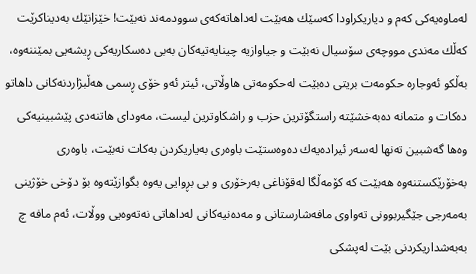له‌ماوه‌یه‌كی كه‌م و دیاریكراودا كه‌سێك هه‌بێت له‌داهاته‌كه‌ی سوودمه‌ند نه‌بێت! خێزانێك به‌دیناكرێت كه‌ڵك مه‌ندی مووچه‌ی سۆسیال نه‌بێت و جیاوازیه‌ چینایه‌تیه‌كان به‌بی ده‌سكاریه‌كی ڕیشه‌یی بمێننه‌وه‌، به‌ڵكو ئه‌وجاره‌ حكومه‌ت بریتی ده‌بێت له‌حكومه‌تی هاوڵاتی، ئیتر ئه‌و خۆی ڕسمی هه‌ڵبژاردنه‌كانی داهاتو ده‌كات و متمانه‌ ده‌به‌خشێته‌ راستگۆترین حزب و راشكاوترین لیست، مه‌ودای هاتنه‌دی پێشبینیه‌كی وه‌ها گه‌شبین ته‌نها له‌سه‌ر ئیراده‌یه‌ك ده‌وه‌ستێت باوه‌ری به‌یاریكردن به‌كات نه‌بێت، باوه‌ری به‌خۆرێكستنه‌وه‌ هه‌بێت كه‌ كۆمه‌ڵگا له‌قۆناغی به‌رخۆری و بی بڕوایی یه‌وه‌ بگوازێته‌وه‌ بۆ دۆخی خۆژینی به‌مه‌رجی جێگیربوونی ته‌واوی مافه‌شارستانی و مه‌ده‌نیه‌كانی له‌داهاتی نه‌ته‌وه‌یی ووڵات، ئه‌م مافه‌ چ به‌به‌شداریكردنی بێت له‌پشكی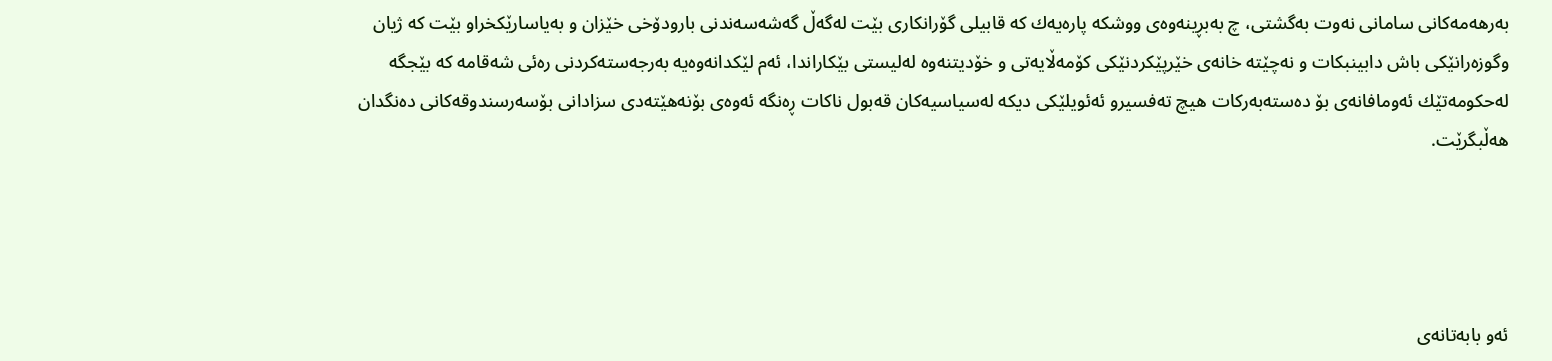به‌رهه‌مه‌كانی سامانی نه‌وت به‌گشتی، چ به‌بڕینه‌وه‌ی ووشكه‌ پاره‌یه‌ك كه‌ قابیلی گۆرانكاری بێت له‌گه‌ڵ گه‌شه‌سه‌ندنی بارودۆخی خێزان و به‌یاسارێكخراو بێت كه‌ ژیان وگوزه‌رانێكی باش دابینبكات و نه‌چێته‌ خانه‌ی خێرپێكردنێكی كۆمه‌ڵایه‌تی و خۆدیتنه‌وه‌ له‌لیستی بێكاراندا، ئه‌م لێكدانه‌وه‌یه‌ به‌رجه‌سته‌كردنی ره‌ئی شه‌قامه‌ كه‌ بێجگه‌ له‌حكومه‌تێك ئه‌ومافانه‌ی بۆ ده‌سته‌به‌ركات هیچ ته‌فسیرو ئه‌ئویلێكی دیكه‌ له‌سیاسیه‌كان قه‌بول ناكات ڕه‌نگه‌ ئه‌وه‌ی بۆنه‌هێته‌دی سزادانی بۆسه‌رسندوقه‌كانی ده‌نگدان هه‌ڵبگرێت.




ئه‌و بابه‌تانه‌ی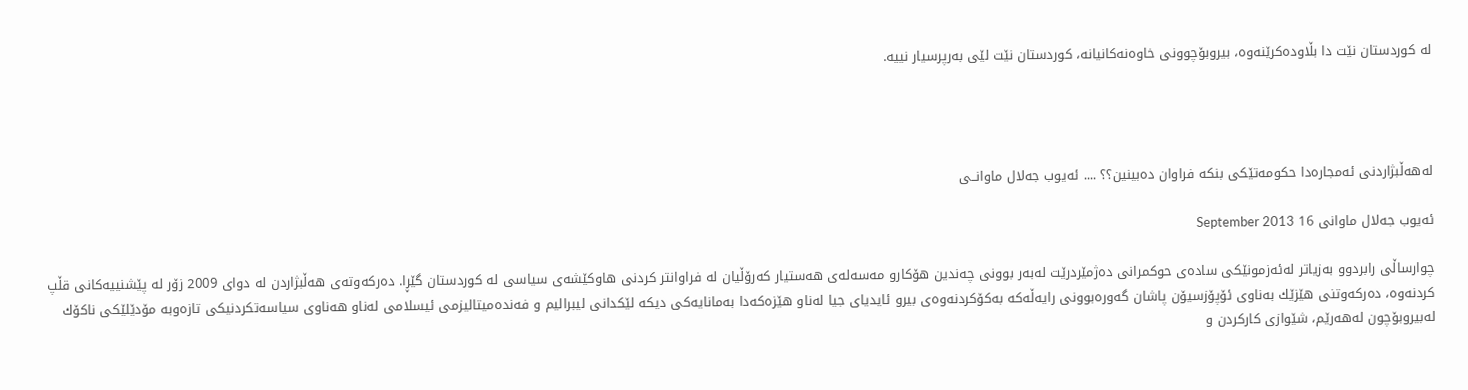له‌ کوردستان نێت دا بڵاوده‌کرێنه‌وه‌، بیروبۆچوونی خاوه‌نه‌کانیانه‌، کوردستان نێت لێی به‌رپرسیار نییه‌.




له‌هه‌ڵبژاردنی ئه‌مجاره‌دا حكومه‌تێكی بنكه‌ فراوان ده‌بینین؟؟ .... ئه‌یوب جه‌لال ماوانــی

ئەیوب جەلال ماوانی 16 September 2013

چوارساڵی رابردوو به‌زیاتر له‌ئه‌زمونێكی ساده‌ی حوكمرانی ده‌ژمێردرێت له‌به‌ر بوونی چه‌ندین هۆكارو مه‌سه‌له‌ی هه‌ستیار كه‌رۆڵیان له‌ فراوانتر كردنی هاوكێشه‌ی سیاسی له‌ كوردستان گێڕا. ده‌ركه‌وته‌ی هه‌ڵبژاردن له‌ دوای 2009 زۆر له‌ پێشنییه‌كانی قڵپ كردنه‌وه‌، ده‌ركه‌وتنی هێزێك به‌ناوی ئۆپۆزسیۆن پاشان گه‌وره‌بوونی رایه‌ڵه‌كه‌ به‌كۆكردنه‌وه‌ی بیرو ئایدیای جیا له‌ناو هێزه‌كه‌دا به‌مانایه‌كی دیكه‌ لێكدانی لیبرالیم و فه‌نده‌میتالیزمی ئیسلامی له‌ناو هه‌ناوی سیاسه‌تكردنیكی تازه‌وبه‌ مۆدێلێكی ناكۆك له‌بیروبۆچون له‌هه‌رێم، شێوازی كاركردن و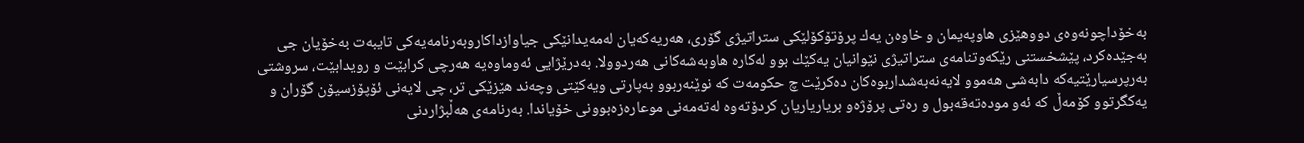به‌خۆداچونه‌وه‌ی دووهێزی هاوپه‌یمان و خاوه‌ن یه‌ك پرۆتۆكۆلێكی ستراتیژی گۆری، هه‌ریه‌كه‌یان له‌مه‌یدانێكی جیاوازداكاروبه‌رنامه‌یه‌كی تایبه‌ت به‌خۆیان جی به‌جێده‌كرد، پێشخستنی رێكه‌وتنامه‌ی ستراتیژی نێوانیان یه‌كێك بوو له‌كاره‌ هاوبه‌شه‌كانی هه‌ردوولا. به‌درێژایی ئه‌وماوه‌یه‌ هه‌رچی كرابێت و رویدابێت، سروشتی به‌رپرسیارێتیه‌كه‌ دابه‌شی هه‌موو لایه‌نه‌به‌شداربوه‌كان ده‌كرێت چ حكومه‌ت كه‌ نوێنه‌ربوو به‌پارتی ویه‌كێتی وچه‌ند هێزێكی تر، چی لایه‌نی ئۆپۆزسیۆن گۆران و یه‌كگرتوو كۆمه‌ڵ كه‌ ئه‌و موده‌ته‌قه‌بول و ره‌تی پرۆژه‌و بریاریاریان كردۆته‌وه‌ له‌ته‌مه‌نی موعاره‌زه‌بوونی خۆیاندا. به‌رنامه‌ی هه‌ڵبژاردنی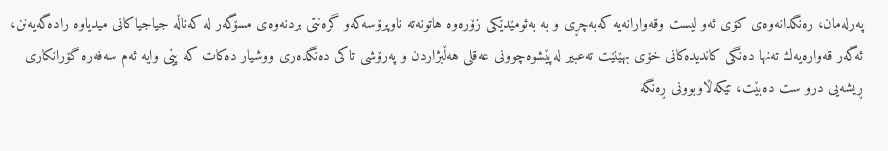په‌رله‌مان، ره‌نگدانه‌وه‌ی كۆی ئه‌و لیست وقه‌وارانه‌یه‌ كه‌به‌چڕی و به‌ به‌ئومێدێكی زۆره‌وه‌ هاتونه‌ته‌ ناوپرۆسه‌كه‌و گره‌نتی بردنه‌وه‌ی مسۆگه‌ر له‌ كه‌ناڵه‌ جیاجیاكانی میدیاوه‌ راده‌گه‌یه‌نن، ئه‌گه‌ر قه‌واره‌یه‌ك ته‌نها ده‌نگی كاندیده‌كانی خۆی بهێنێت ته‌عبیر له‌پێشوه‌چوونی عه‌قلی هه‌ڵبژاردن و په‌رۆشی تاكی ده‌نگده‌ری ووشیار ده‌كات كه‌ پێی وایه‌ ئه‌م سه‌فه‌ره‌ گۆرانكاری ڕیشه‌یی درو ست ده‌بێت، تێكه‌ڵاوبوونی ڕه‌نگه‌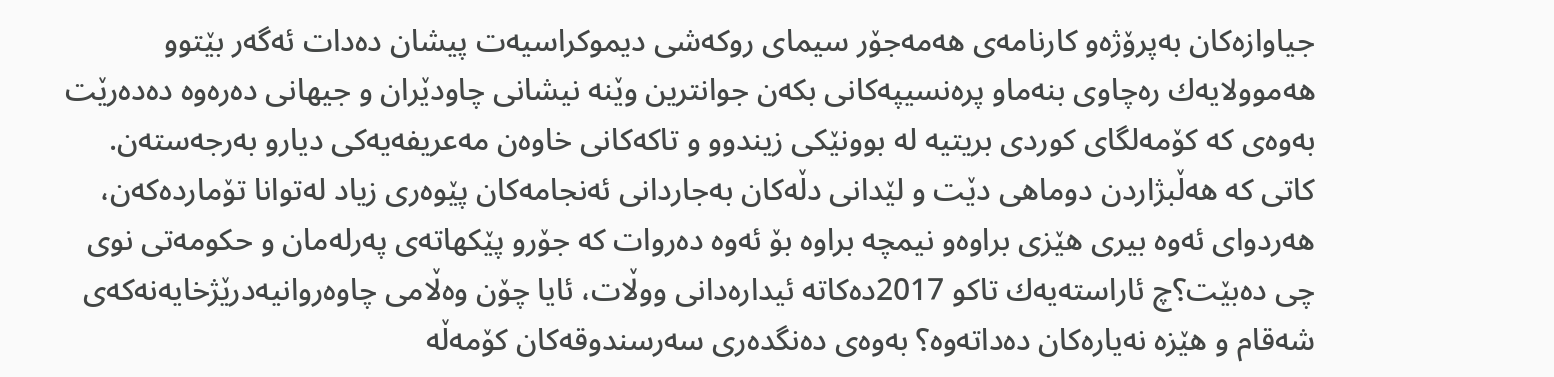جیاوازه‌كان به‌پرۆژه‌و كارنامه‌ی هه‌مه‌جۆر سیمای روكه‌شی دیموكراسیه‌ت پیشان ده‌دات ئه‌گه‌ر بێتوو هه‌موولایه‌ك ره‌چاوی بنه‌ماو پره‌نسیپه‌كانی بكه‌ن جوانترین وێنه‌ نیشانی چاودێران و جیهانی ده‌ره‌وه‌ ده‌ده‌رێت به‌وه‌ی كه‌ كۆمه‌لگای كوردی بریتیه‌ له‌ بوونێكی زیندوو و تاكه‌كانی خاوه‌ن مه‌عریفه‌یه‌كی دیارو به‌رجه‌سته‌ن. كاتی كه‌ هه‌ڵبژاردن دوماهی دێت و لێدانی دڵه‌كان به‌جاردانی ئه‌نجامه‌كان پێوه‌ری زیاد له‌توانا تۆمارده‌كه‌ن، هه‌ردوای ئه‌وه‌ بیری هێزی براوه‌و نیمچه‌ براوه‌ بۆ ئه‌وه‌ ده‌روات كه‌ جۆرو پێكهاته‌ی په‌رله‌مان و حكومه‌تی نوی چی ده‌بێت؟چ ئاراسته‌یه‌ك تاكو 2017ده‌كاته‌ ئیداره‌دانی ووڵات، ئایا چۆن وه‌ڵامی چاوه‌روانیه‌درێژخایه‌نه‌كه‌ی شه‌قام و هێزه‌ نه‌یاره‌كان ده‌داته‌وه‌؟ به‌وه‌ی ده‌نگده‌ری سه‌رسندوقه‌كان كۆمه‌ڵه‌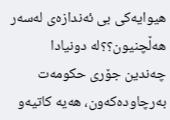هیوایه‌كی بی ئه‌ندازه‌ی له‌سه‌ر هه‌ڵچنیون؟؟له‌ دونیادا چه‌ندین جۆری حكومه‌ت به‌رچاوده‌كه‌ون، هه‌یه‌ كاتیه‌و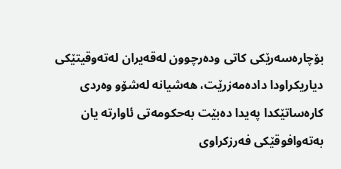بۆچاره‌سه‌رێكی كاتی وده‌رچوون له‌قه‌یران له‌ته‌وقیتێكی دیاریكراودا داده‌مه‌زرێت، هه‌شیانه‌ له‌شۆو وه‌ردی كاره‌ساتێكدا په‌یدا ده‌بێت به‌حكومه‌تی ئاوارته‌ یان به‌ته‌وافوقێكی فه‌رزكراوی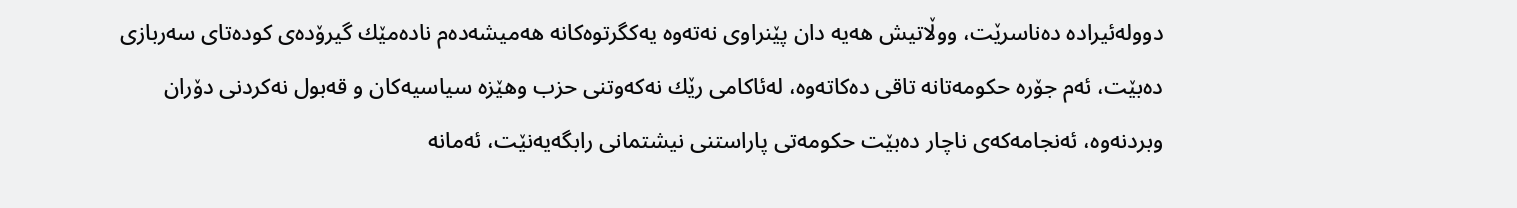دووله‌ئیراده‌ ده‌ناسرێت، ووڵاتیش هه‌یه‌ دان پێنراوی نه‌ته‌وه‌ یه‌كگرتوه‌كانه‌ هه‌میشه‌ده‌م ناده‌مێك گیرۆده‌ی كوده‌تای سه‌ربازی ده‌بێت، ئه‌م جۆره‌ حكومه‌تانه‌ تاقی ده‌كاته‌وه‌، له‌ئاكامی رێك نه‌كه‌وتنی حزب وهێزه‌ سیاسیه‌كان و قه‌بول نه‌كردنی دۆران وبردنه‌وه‌، ئه‌نجامه‌كه‌ی ناچار ده‌بێت حكومه‌تی پاراستنی نیشتمانی رابگه‌یه‌نێت، ئه‌مانه‌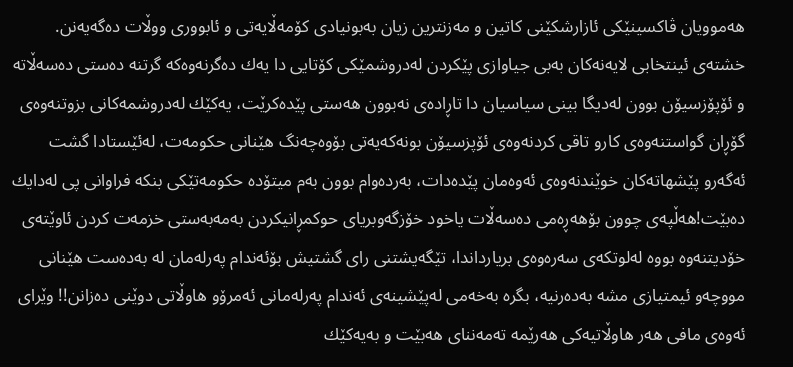هه‌موویان ڤاكسینێكی ئازارشكێنی كاتین و مه‌زنترین زیان به‌بونیادی كۆمه‌ڵایه‌تی و ئابووری ووڵات ده‌گه‌یه‌نن. خشته‌ی ئینتخابی لایه‌نه‌كان به‌بی جیاوازی پێكردن له‌دروشمێكی كۆتایی دا یه‌ك ده‌گرنه‌وه‌كه‌ گرتنه‌ ده‌ستی ده‌سه‌ڵاته‌ و ئۆپۆزسیۆن بوون له‌دیگا بینی سیاسیان دا تاڕاده‌ی نه‌بوون هه‌ستی پێده‌كرێت، یه‌كێك له‌دروشمه‌كانی بزوتنه‌وه‌ی گۆڕان گواستنه‌وه‌ی كارو تاقی كردنه‌وه‌ی ئۆپزسیۆن بونه‌كه‌یه‌تی بۆوه‌چه‌نگ هێنانی حكومه‌ت، له‌ئێستادا گشت ئه‌گه‌رو پێشهاته‌كان خوێندنه‌وه‌ی ئه‌وه‌مان پێده‌دات، به‌رده‌وام بوون به‌م میتۆده‌ حكومه‌تێكی بنكه‌ فراوانی پی له‌دایك ده‌بێت!هه‌ڵپه‌ی چوون بۆهه‌ڕه‌می ده‌سه‌ڵات یاخود خۆزگه‌وبریای حوكمڕانیكردن به‌مه‌به‌ستی خزمه‌ت كردن ئاوێته‌ی خۆدیتنه‌وه‌ بووه‌ له‌لوتكه‌ی سه‌ره‌وه‌ی بریارداندا، تێگه‌یشتنی رای گشتیش بۆئه‌ندام په‌رله‌مان له‌ به‌ده‌ست هێنانی مووچه‌و ئیمتیازی مشه‌ به‌ده‌رنیه‌، بگره‌ به‌خه‌می له‌پێشینه‌ی ئه‌ندام په‌رله‌مانی ئه‌مرۆو هاوڵاتی دوێنی ده‌زانن!! وێرای ئه‌وه‌ی مافی هه‌ر هاوڵاتیه‌كی هه‌رێمه‌ ته‌مه‌ننای هه‌بێت و به‌یه‌كێك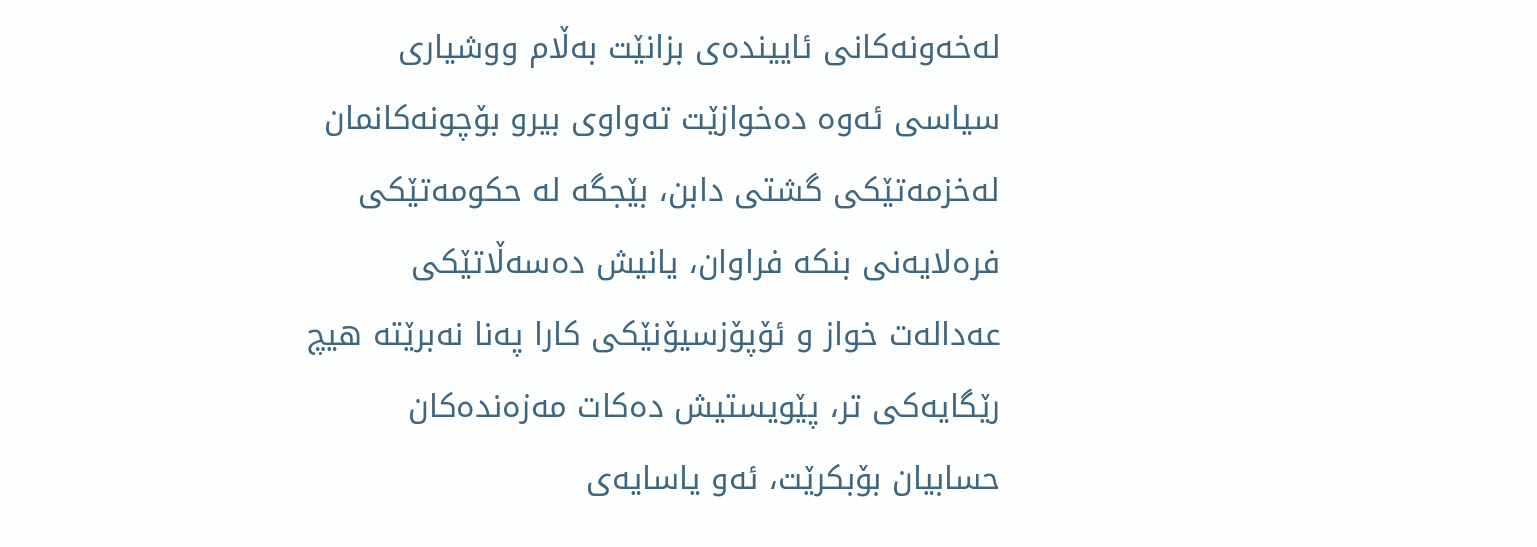له‌خه‌ونه‌كانی ئایینده‌ی بزانێت به‌ڵام ووشیاری سیاسی ئه‌وه‌ ده‌خوازێت ته‌واوی بیرو بۆچونه‌كانمان له‌خزمه‌تێكی گشتی دابن، بێجگه‌ له‌ حكومه‌تێكی فره‌لایه‌نی بنكه‌ فراوان، یانیش ده‌سه‌ڵاتێكی عه‌داله‌ت خواز و ئۆپۆزسیۆنێكی كارا په‌نا نه‌برێته‌ هیچ رێگایه‌كی تر، پێویستیش ده‌كات مه‌زه‌نده‌كان حسابیان بۆبكرێت، ئه‌و یاسایه‌ی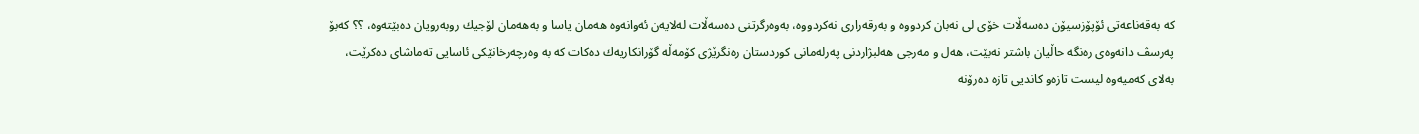كه‌ به‌قه‌ناعه‌تی ئۆپۆزسیۆن ده‌سه‌ڵات خۆی لی نه‌بان كردووه‌ و به‌رقه‌راری نه‌كردووه‌، به‌وه‌رگرتنی ده‌سه‌ڵات له‌لایه‌ن ئه‌وانه‌وه‌ هه‌مان یاسا و به‌هه‌مان لۆجیك روبه‌رویان ده‌بێته‌وه‌، ؟؟ كه‌بۆ په‌رسڤ دانه‌وه‌ی ره‌نگه‌ حاڵیان باشتر نه‌بێت، هه‌ل و مه‌رجی هه‌لبژاردنی په‌رله‌مانی كوردستان ره‌نگرێژی كۆمه‌ڵه‌ گۆرانكاریه‌ك ده‌كات كه‌ به‌ وه‌رچه‌رخانێكی ئاسایی ته‌ماشای ده‌كرێت، به‌لای كه‌میه‌وه‌ لیست تازه‌و كاندیی تازه‌ ده‌رۆنه‌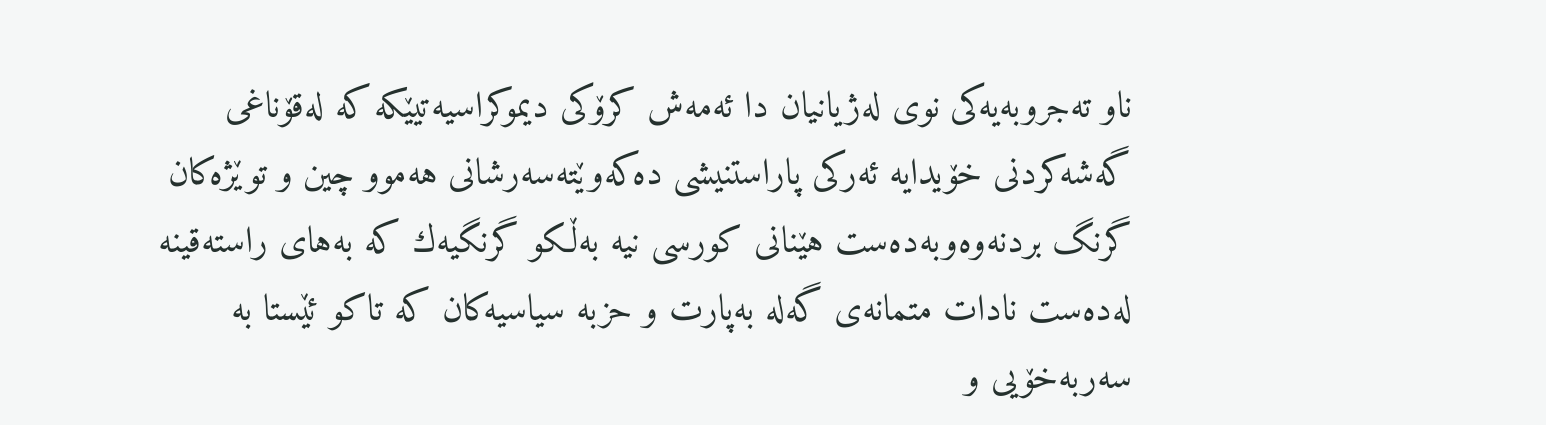ناو ته‌جروبه‌یه‌كی نوی له‌ژیانیان دا ئه‌مه‌ش كرۆكی دیموكراسیه‌تیێكه‌ كه‌ له‌قۆناغی گه‌شه‌كردنی خۆیدایه‌ ئه‌ركی پاراستنیشی ده‌كه‌وێته‌سه‌رشانی هه‌موو چین و توێژه‌كان گرنگ بردنه‌وه‌وبه‌ده‌ست هێنانی كورسی نیه‌ به‌ڵكو گرنگیه‌ك كه‌ به‌های راسته‌قینه‌ له‌ده‌ست نادات متمانه‌ی گه‌له‌ به‌پارت و حزبه‌ سیاسیه‌كان كه‌ تاكو ئێستا به‌ سه‌ربه‌خۆیی و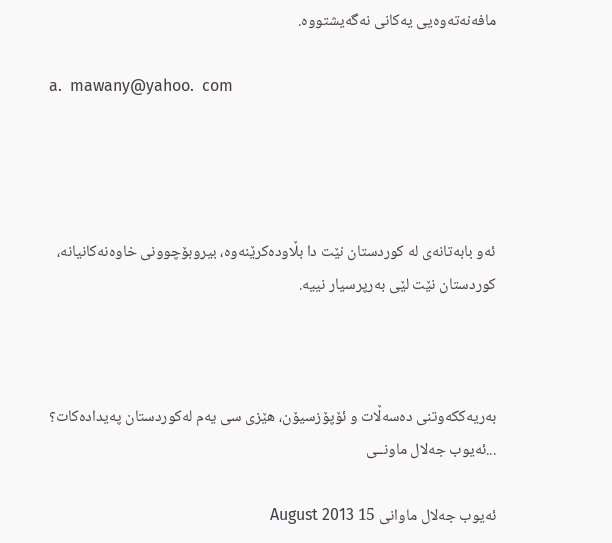مافه‌نه‌ته‌وه‌یی یه‌كانی نه‌گه‌یشتووه‌.

a.  mawany@yahoo.  com




ئه‌و بابه‌تانه‌ی له‌ کوردستان نێت دا بڵاوده‌کرێنه‌وه‌، بیروبۆچوونی خاوه‌نه‌کانیانه‌، کوردستان نێت لێی به‌رپرسیار نییه‌.



به‌ریه‌ككه‌وتنی ده‌سه‌ڵات و ئۆپۆزسیۆن، هێزی سی یه‌م له‌كوردستان په‌یداده‌كات؟ ...ئه‌یوب جه‌لال ماونــی

ئەیوب جەلال ماوانی 15 August 2013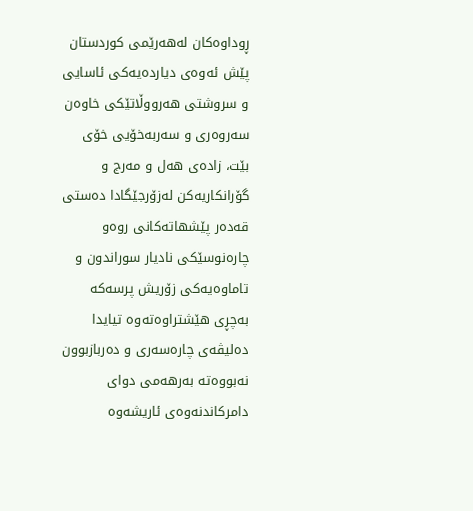ڕوداوه‌كان له‌هه‌رێمی كوردستان پێش ئه‌وه‌ی دیارده‌یه‌كی ئاسایی و سروشتی هه‌رووڵاتێكی خاوه‌ن سه‌روه‌ری و سه‌ربه‌خۆیی خۆی بێت، زاده‌ی هه‌ل و مه‌رج و گۆرانكاریه‌كن له‌زۆرجێگادا ده‌ستی قه‌ده‌ر پێشهاته‌كانی روه‌و چاره‌نوسێكی نادیار سوراندون و تاماوه‌یه‌كی زۆریش پرسه‌كه‌ به‌چڕی هێشتراوه‌ته‌وه‌ تیایدا ده‌لیڤه‌ی چاره‌سه‌ری و ده‌ربازبوون نه‌بووه‌ته‌ به‌رهه‌می دوای دامركاندنه‌وه‌ی ئاریشه‌وه‌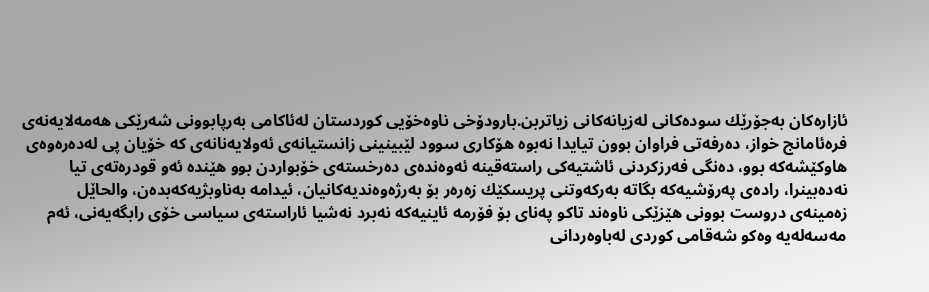ئازاره‌كان به‌جۆرێك سوده‌كانی له‌زیانه‌كانی زیاتربن.بارودۆخی ناوه‌خۆیی كوردستان له‌ئاكامی به‌رپابوونی شه‌رێكی هه‌مه‌لایه‌نه‌ی فره‌ئامانج خواز، ده‌رفه‌تی فراوان بوون تیایدا نه‌بوه‌ هۆكاری سوود لێبینینی زانستیانه‌ی ئه‌ولایه‌نانه‌ی كه‌ خۆیان پی له‌ده‌ره‌وه‌ی هاوكێشه‌كه‌ بوو، ده‌نگی فه‌رزكردنی ئاشتیه‌كی راسته‌قینه‌ ئه‌وه‌نده‌ی ده‌رخسته‌ی خۆبواردن بوو هێنده‌ ئه‌و قودره‌ته‌ی تیا نه‌ده‌بینرا، راده‌ی په‌رۆشیه‌كه‌ بگاته‌ به‌ركه‌وتنی پریسكێك زه‌ره‌ر بۆ به‌رژه‌وه‌ندیه‌كانیان، ئیدامه‌ به‌ناوبژیه‌كه‌بده‌ن، والحاێل زه‌مینه‌ی دروست بوونی هێزێكی ناوه‌ند تاكو په‌نای بۆ فۆرمه‌ ئاینیه‌كه‌ نه‌برد نه‌شیا ئاراسته‌ی سیاسی خۆی رابگه‌یه‌نی، ئه‌م مه‌سه‌له‌یه‌ وه‌كو شه‌قامی كوردی له‌باوه‌ردانی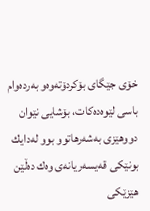خۆی جێگای بۆكردۆته‌وه‌و به‌رده‌وام باسی لێوه‌ده‌كات، بۆشایی نێوان دووهێزی به‌شه‌رهاتوو بوو له‌دایك بونێكی قه‌یسه‌ریانه‌ی وه‌ك ده‌ڵێن هێزێكی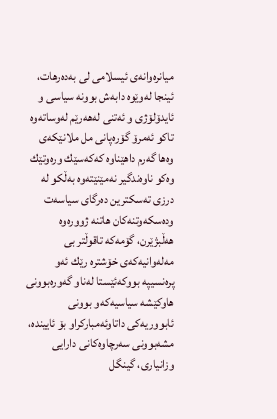میانره‌وانه‌ی ئیسلامی لی به‌ده‌رهات، ئینجا له‌وێوه‌ دابه‌ش بوونه‌ سیاسی و ئایدۆلۆژی و ئه‌تنی له‌هه‌رێم له‌وساته‌وه‌ تاكو ئه‌مرۆ گۆره‌پانی مل ملانێكه‌ی وه‌ها گه‌رم داهێناوه‌ كه‌كه‌سێك وره‌وتێك وه‌كو ناوه‌ندگیر نه‌مێنێته‌وه‌ به‌ڵكو له‌ درزی ته‌سكترین ده‌رگای سیاسه‌ت وده‌سكه‌وتنه‌كان هاتنه‌ ژووره‌وه‌ هه‌ڵبژێرن، گۆمه‌كه‌ تاقوڵتر بی مه‌له‌وانیه‌كه‌ی خۆشتره‌ رێك ئه‌و پره‌نسیپه‌ بووكه‌ئێستا له‌ناو گه‌وره‌بوونی هاوكێشه‌ سیاسیه‌كه‌و بوونی ئابووریه‌كی داتاوئه‌مباركراو بۆ ئایینده‌، مشه‌بوونی سه‌رچاوه‌كانی دارایی وزانیاری، گینگل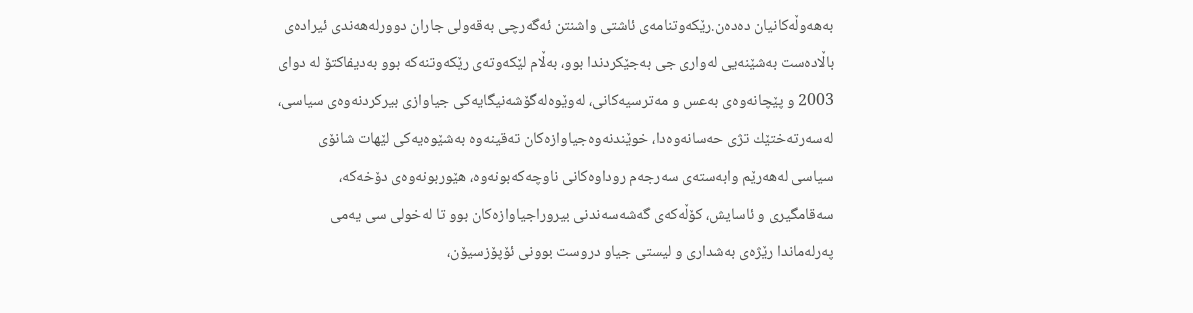به‌هه‌وڵه‌كانیان ده‌ده‌ن.رێكه‌وتنامه‌ی ئاشتی واشنتن ئه‌گه‌رچی به‌قه‌ولی جاران دوورله‌هه‌ندی ئیراده‌ی باڵاده‌ست به‌شێنه‌یی له‌واری جی به‌جێكردندا بوو، به‌ڵام لێكه‌وته‌ی رێكه‌وتنه‌كه‌ بوو به‌دیفاكتۆ له‌ دوای 2003 و پێچانه‌وه‌ی به‌عس و مه‌ترسیه‌كانی، له‌وێوه‌له‌گۆشه‌نیگایه‌كی جیاوازی بیركردنه‌وه‌ی سیاسی، له‌سه‌رته‌ختێك تژی حه‌سانه‌وه‌دا، خوێندنه‌وه‌جیاوازه‌كان ته‌قینه‌وه‌ به‌شێوه‌یه‌كی لێهات شانۆی سیاسی له‌هه‌رێم وابه‌سته‌ی سه‌رجه‌م روداوه‌كانی ناوچه‌كه‌بونه‌وه‌، هێوربونه‌وه‌ی دۆخه‌كه‌، سه‌قامگیری و ئاسایش، كۆڵه‌كه‌ی گه‌شه‌سه‌ندنی بیروراجیاوازه‌كان بوو تا له‌خولی سی یه‌می په‌رله‌ماندا رێژه‌ی به‌شداری و لیستی جیاو دروست بوونی ئۆپۆزسیۆن،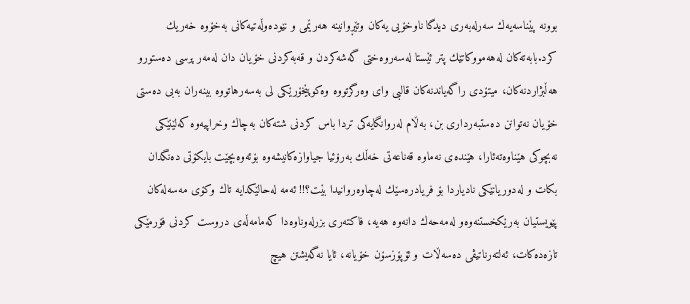بوونه‌ پێناسه‌یه‌ك سه‌رله‌به‌ری دیدگا ناوخۆیی یه‌كان وتێڕوانینه‌ هه‌رێمی و نێوده‌وڵه‌تیه‌كانی به‌خۆوه‌ خه‌ریك كرد.بابه‌ته‌كان له‌هه‌مووكاتێك پتر ئێستا له‌سه‌روه‌ختی گه‌شه‌كردن و قه‌به‌كردنی خۆیان دان له‌مه‌ر پرسی ده‌ستورو هه‌ڵبژاردنه‌كان، میتۆدی راگه‌یاندنه‌كان قالبی وای وه‌رگرتووه‌ وه‌كوپێخۆرێكی لی به‌سه‌رهاتووه‌ بینه‌ران به‌بی ده‌ستی خۆیان نه‌توانن ده‌ستبه‌رداری بن، به‌ڵام له‌روانگایه‌كی تردا باس كردنی شته‌كان به‌چاك وخراپیه‌وه‌ كه‌لێنێكی نه‌بچوكی هێناوه‌ته‌ئارا، هێنده‌ی نه‌ماوه‌ قه‌ناعه‌تی خه‌ڵك به‌رۆئیا جیاوازه‌كانیشه‌وه‌ بۆئه‌وه‌بچێت بایكۆتی ده‌نگدان بكات و له‌دوریانێكی نادیاردا بۆ فریادره‌سێك له‌چاوه‌روانیدا بێت؟!! ئه‌مه‌ له‌حالێكدایه‌ تاك وكۆی مه‌سه‌له‌كان پێویستیان به‌رێكخستنه‌وه‌و له‌مه‌حه‌ك دانه‌وه‌ هه‌یه‌، فاكته‌ری بزرله‌وناوه‌دا كه‌مامه‌ڵه‌ی دروست كردنی فۆرمێكی تازه‌ده‌كات، ئه‌لته‌رناتیڤی ده‌سه‌ڵات و ئۆپۆزسۆن خۆیانه‌، ئایا نه‌گه‌یشتن هیچ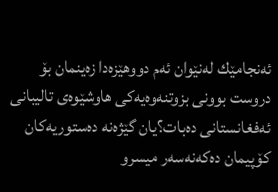ئه‌نجامێك له‌نێوان ئه‌م دووهێزه‌دا زه‌ینمان بۆ دروست بوونی بزوتنه‌وه‌یه‌كی هاوشێوه‌ی تالیبانی ئه‌فغانستانی ده‌بات؟یان گێژه‌نه‌ ده‌ستوریه‌كان كۆپیمان ده‌كه‌نه‌سه‌ر میسرو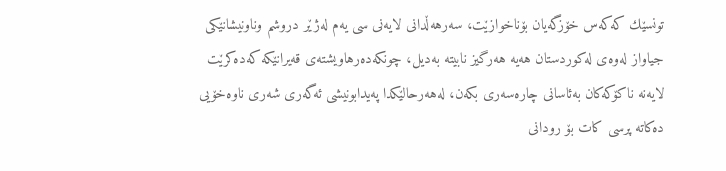تونسێك كه‌كه‌س خۆزگه‌یان بۆناخوازێت، سه‌رهه‌ڵدانی لایه‌نی سی یه‌م له‌ژێر دروشم وناونیشانێكی جیاواز له‌وه‌ی له‌كوردستان هه‌یه‌ هه‌رگیز نابیته‌ به‌دیل، چونكه‌ده‌رهاویشته‌ی قه‌یرانێكه‌ كه‌ده‌كرێت لایه‌نه‌ ناكۆكه‌كان به‌ئاسانی چاره‌سه‌ری بكه‌ن، له‌هه‌رحالێكدا په‌یدابونیشی ئه‌گه‌ری شه‌ری ناوه‌خۆیی ده‌كاته‌ پرسی كات بۆ رودانی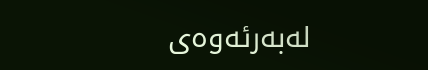له‌به‌رئه‌وه‌ی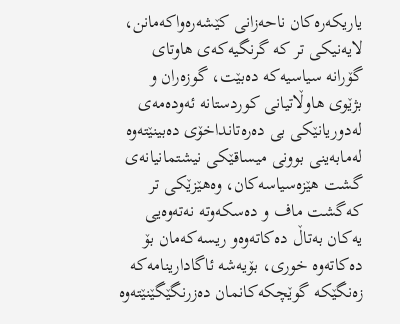یاریكه‌ره‌كان ناحه‌زانی كێشه‌ره‌واكه‌مانن، لایه‌نیكی تر كه‌ گرنگیه‌كه‌ی هاوتای گۆرانه‌ سیاسیه‌كه‌ ده‌بێت، گوزه‌ران و بژێوی هاوڵاتیانی كوردستانه‌ ئه‌وده‌مه‌ی له‌دوریانێكی بی ده‌ره‌تانداخۆی ده‌بینێته‌وه‌ له‌مابه‌ینی بوونی میساقێكی نیشتمانیانه‌ی گشت هێزه‌سیاسه‌كان، وه‌هێزێكی تر كه‌گشت ماف و ده‌سكه‌وته‌ نه‌ته‌وه‌یی یه‌كان به‌تاڵ ده‌كاته‌وه‌و ریسه‌كه‌مان بۆ ده‌كاته‌وه‌ خوری، بۆیه‌شه‌ ئاگادارینامه‌كه‌ زه‌نگێكه‌ گوێچكه‌كانمان ده‌زرنگێگێنێته‌وه‌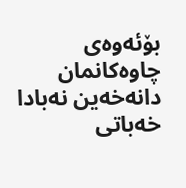بۆئه‌وه‌ی چاوه‌كانمان دانه‌خه‌ین نه‌بادا خه‌باتی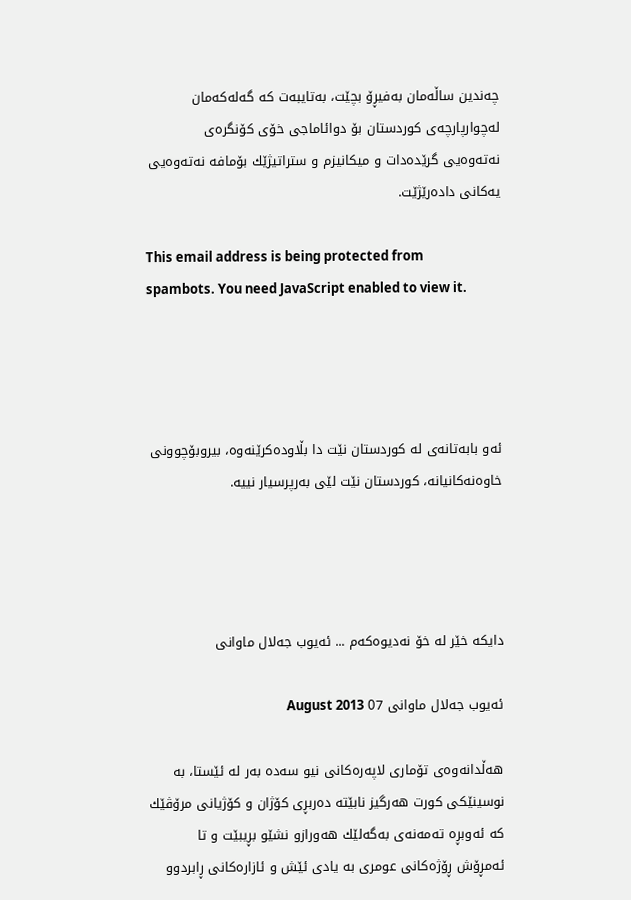چه‌ندین ساڵه‌مان به‌فیڕۆ بچێت، به‌تایبه‌ت كه‌ گه‌له‌كه‌مان له‌چوارپارچه‌ی كوردستان بۆ دوائاماجی خۆی كۆنگره‌ی نه‌ته‌وه‌یی گرێده‌دات و میكانیزم و ستراتیژێك بۆمافه‌ نه‌ته‌وه‌یی یه‌كانی داده‌رێژێت.

This email address is being protected from spambots. You need JavaScript enabled to view it.




ئه‌و بابه‌تانه‌ی له‌ کوردستان نێت دا بڵاوده‌کرێنه‌وه‌، بیروبۆچوونی خاوه‌نه‌کانیانه‌، کوردستان نێت لێی به‌رپرسیار نییه‌.




دایكه‌ خێر له‌ خۆ نه‌دیوه‌كه‌م ... ئەیوب جەلال ماوانی

ئەیوب جەلال ماوانی 07 August 2013

هه‌ڵدانه‌وه‌ی تۆماری لاپه‌ره‌كانی نیو سه‌ده‌ به‌ر له‌ ئێستا، به‌ نوسینێكی كورت هه‌رگیز نابێته‌ ده‌ربڕی كۆژان و كۆژیانی مرۆڤێك كه‌ ئه‌وبڕه‌ ته‌مه‌نه‌ی به‌گه‌لێك هه‌ورازو نشێو بڕیبێت و تا ئه‌مڕۆش ڕۆژه‌كانی عومری به‌ یادی ئێش و ئازاره‌كانی ڕابردوو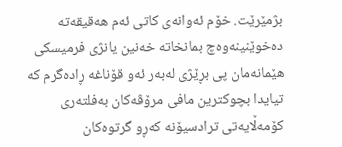بژمێرێت. خۆم ئه‌وانه‌ی كاتی ئه‌م هه‌قیقه‌ته‌ ده‌خوێنینه‌وه‌چ بمانخاته‌ خه‌نین یانژی فرمیسكی هێمانه‌مان پی بڕێژی له‌به‌ر ئه‌و قۆناغه‌ ڕاده‌گرم كه‌ تیایدا بچوكترین مافی مرۆڤه‌كان به‌فلته‌ری كۆمه‌ڵایه‌تی ترادسیۆنه‌ كه‌ڕو گرتوه‌كان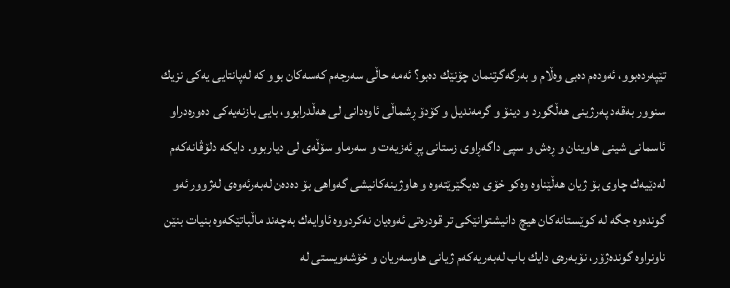تێپه‌رده‌بوو، ئه‌وده‌م ده‌بی وه‌ڵام و به‌رگه‌گرتنمان چۆنێك ده‌بو؟ ئه‌مه‌ حاڵی سه‌رجه‌م كه‌سه‌كان بوو كه‌ له‌پانتایی یه‌كی نزیك سنوور به‌قه‌د په‌رژینی هه‌ڵگورد و دینۆ و گرمه‌ندیل و كۆدۆ ڕشماڵی ئاوه‌دانی لی هه‌ڵدرابوو، بایی بازنه‌یه‌كی ده‌وره‌دراو ئاسمانی شینی هاوینان و ڕه‌ش و سپی داگه‌ڕاوی زستانی پڕ ئه‌زیه‌ت و سه‌رماو سۆڵه‌ی لی دیاربوو. دایكه‌ دلۆڤانه‌كه‌م له‌دێیه‌ك چاوی بۆ ژیان هه‌ڵێناوه‌ وه‌كو خۆی ده‌یگێرێته‌وه‌ و هاوژینه‌كانیشی گه‌واهی بۆ ده‌ده‌ن له‌به‌رئه‌وه‌ی له‌ژوور ئه‌و گونده‌وه‌ جگه‌ له‌ كوێستانه‌كان هیچ دانیشتوانێكی تر قودره‌تی ئه‌وه‌یان نه‌كردووه‌ ئاوایه‌ك به‌چه‌ند ماڵباتێكه‌وه‌ بنیات بنێن ناونراوه‌ گونده‌ژۆر، نۆبه‌ره‌ی دایك باب له‌به‌ریه‌كه‌م ژیانی هاوسه‌ریان و خۆشه‌ویستی له‌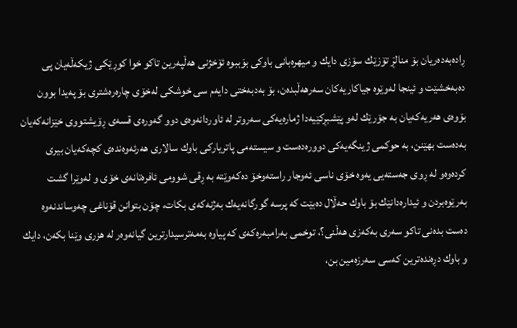ڕاده‌به‌ده‌ریان بۆ منالڕَ تۆزێك سۆزی دایك و میهره‌بانی باوكی بوَببوه‌ ئۆخژنی هه‌ڵپه‌رین تاكو خوا كوڕێكی ژیكه‌ڵه‌یان پی ده‌به‌خشێت و ئینجا له‌وێوه‌ جیاكاریه‌كان سه‌رهه‌ڵبده‌ن، بۆ به‌دبه‌ختی دایه‌م سی خوشكی له‌خۆی چاره‌ره‌شتری بۆ په‌یدا بوون بۆوه‌ی هه‌ریه‌كه‌یان به‌ جۆرێك له‌و پێشبڕكێیه‌دا ژماره‌یه‌كی سه‌روتر له‌ ئاوردانه‌وه‌ی دوو گه‌وره‌ی قسه‌ی ڕۆیشتووی خێزانه‌كه‌یان به‌ده‌ست بهێنن، به‌ حوكمی ژینگه‌یه‌كی دووره‌ده‌ست و سیسته‌می پاتریاركی باوك سالاری هه‌رئه‌وه‌نده‌ی كچه‌كه‌یان بیری كرده‌وه‌و له‌ ڕوی جه‌سته‌یی یه‌وه‌ خۆی ناسی ئه‌وجار راسته‌وخۆ ده‌كه‌وێته‌ به‌ ڕقی شوومی ئافره‌تانه‌ی خۆی و له‌وێرا گشت به‌رێوه‌بردن و ئیداره‌دانێك بۆ باوك حه‌ڵال ده‌بێت كه‌ پرسه‌ گورگانه‌یه‌ك به‌ژنه‌كه‌ی بكات، چۆن بتوانن قۆناغی چه‌وساندنه‌وه‌ ده‌ست بده‌نی تاكو سه‌ری به‌كه‌زی هه‌ڵنی؟، توخمی به‌رامبه‌ره‌كه‌ی كه‌ پیاوه‌ به‌مه‌ترسیدارترین گیانه‌وه‌ر له‌ هزری وێنا بكه‌ن، دایك و باوك دڕه‌نده‌ترین كه‌سی سه‌رزه‌مین بن،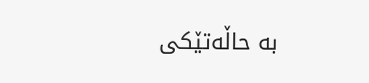به‌ حاڵه‌تێكی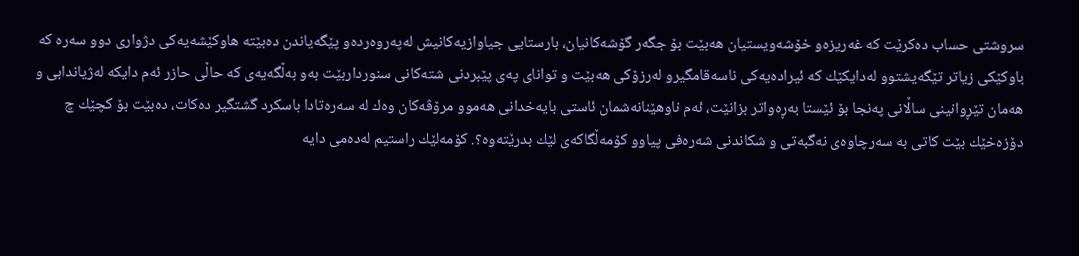سروشتی حساب ده‌كرێت كه‌ غه‌ریزه‌و خۆشه‌ویستیان هه‌بێت بۆ جگه‌ر گۆشه‌كانیان، بارستایی جیاوازیه‌كانیش له‌په‌روه‌رده‌و پێگه‌یاندن ده‌بێته‌ هاوكێشه‌یه‌كی دژواری دوو سه‌ره‌ كه‌ باوكێكی زیاتر تێگه‌یشتوو له‌دایكێك كه‌ ئیراده‌یه‌كی ناسه‌قامگیرو له‌رزۆكی هه‌بێت و توانای په‌ی پێبردنی شته‌كانی سنورداربێت به‌و به‌ڵگه‌یه‌ی كه‌ حاڵی حازر ئه‌م دایكه‌ له‌ژیاندابی و هه‌مان تێڕوانینی ساڵانی په‌نجا بۆ ئێستا به‌ڕه‌واتر بزانێت، ئه‌م ناوهێنانه‌شمان ئاستی بایه‌خدانی هه‌موو مرۆڤه‌كان وه‌ك له‌ سه‌ره‌تادا باسكرد گشتگیر ده‌كات، ده‌بێت بۆ كچێك چ دۆزه‌خێك بێت كاتی به‌ سه‌رچاوه‌ی نه‌گبه‌تی و شكاندنی شه‌ره‌فی پیاوو كۆمه‌ڵگاكه‌ی لێك بدرێته‌وه‌؟. كۆمه‌لێك راستیم له‌ده‌می دایه‌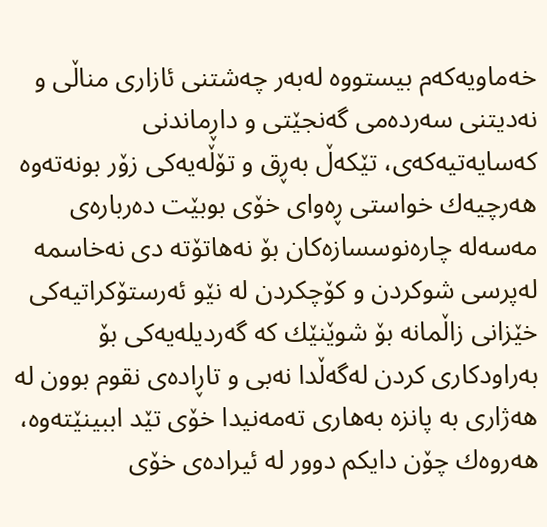خه‌ماویه‌كه‌م بیستووه‌ له‌به‌ر چه‌شتنی ئازاری مناڵی و نه‌دیتنی سه‌رده‌می گه‌نجێتی و داڕماندنی كه‌سایه‌تیه‌كه‌ی، تێكه‌ڵ به‌ڕق و تۆڵه‌یه‌كی زۆر بونه‌ته‌وه‌ هه‌رچیه‌ك خواستی ڕه‌وای خۆی بوبێت ده‌رباره‌ی مه‌سه‌له‌ چاره‌نوسسازه‌كان بۆ نه‌هاتۆته‌ دی نه‌خاسمه‌ له‌پرسی شوكردن و كۆچكردن له‌ نێو ئه‌رستۆكراتیه‌كی خێزانی زاڵمانه‌ بۆ شوێنێك كه‌ گه‌ردیله‌یه‌كی بۆ به‌راودكاری كردن له‌گه‌ڵدا نه‌بی و تاڕاده‌ی نقوم بوون له‌ هه‌ژاری به‌ پانزه‌ به‌هاری ته‌مه‌نیدا خۆی تێد اببینێته‌وه‌، هه‌روه‌ك چۆن دایكم دوور له‌ ئیراده‌ی خۆی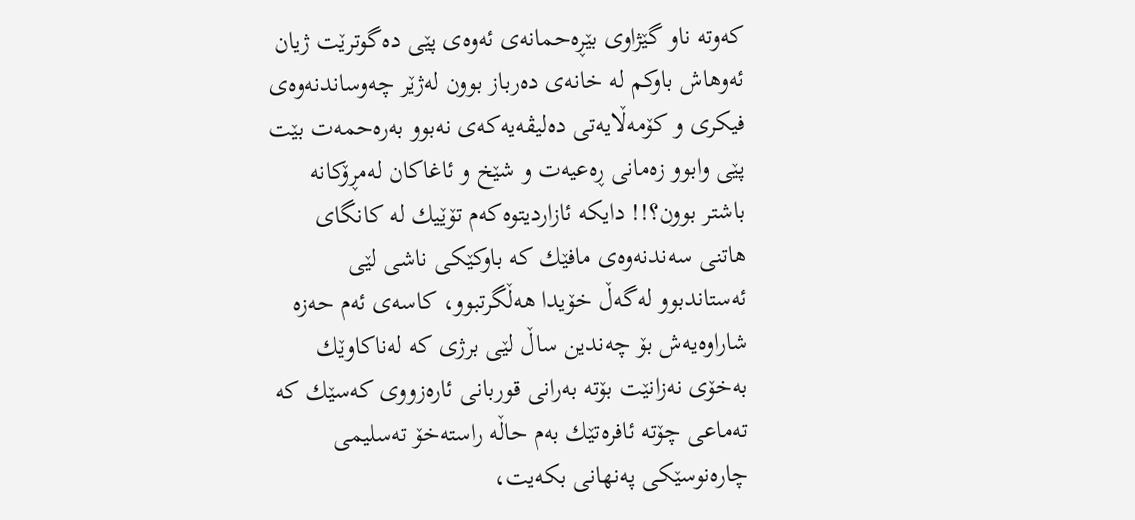كه‌وته‌ ناو گێژاوی بێڕه‌حمانه‌ی ئه‌وه‌ی پێی ده‌گوترێت ژیان ئه‌وهاش باوكم له‌ خانه‌ی ده‌رباز بوون له‌ژێر چه‌وساندنه‌وه‌ی فیكری و كۆمه‌ڵایه‌تی ده‌لیڤه‌یه‌كه‌ی نه‌بوو به‌ره‌حمه‌ت بێت پێی وابوو زه‌مانی ڕه‌عیه‌ت و شێخ و ئاغاكان له‌مڕۆكانه‌ باشتر بوون؟!! دایكه‌ ئازاردیتوه‌كه‌م تۆێیك له‌ كانگای هاتنی سه‌ندنه‌وه‌ی مافێك كه‌ باوكێكی ناشی لێی ئه‌ستاندبوو له‌گه‌ڵ خۆیدا هه‌ڵگرتبوو، كاسه‌ی ئه‌م حه‌زه‌ شاراوه‌یه‌ش بۆ چه‌ندین ساڵ لێی برژی كه‌ له‌ناكاوێك به‌خۆی نه‌زانێت بۆته‌ به‌رانی قوربانی ئاره‌زووی كه‌سێك كه‌ ته‌ماعی چۆته‌ ئافره‌تێك به‌م حاڵه‌ راسته‌خۆ ته‌سلیمی چاره‌نوسێكی په‌نهانی بكه‌یت،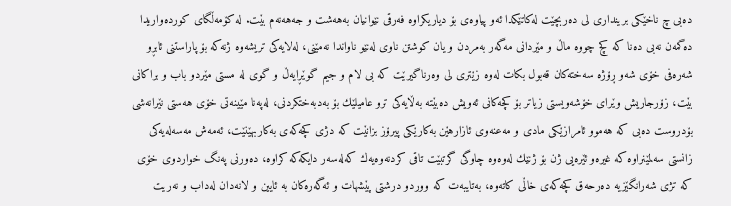ده‌بی چ ناخێكی برینداری لی ده‌ربچێت له‌كاتێكدا ئه‌و پیاوه‌ی بۆ دیاریكراوه‌ فه‌رقی نێوانیان به‌هه‌شت و جه‌هه‌نه‌م بێت. له‌ كۆمه‌ڵگای كورده‌واریدا ده‌گمه‌ن نه‌بی ده‌نا كه‌ كچ چووه‌ ماڵ و مێردانی مه‌گه‌ر به‌مردن و یان كوشتن ناوی له‌نێو ناواندا نه‌مێنی، له‌لایه‌كی تریشه‌وه‌ ژنه‌كه‌ بۆ پاراستنی ئابڕو شه‌ره‌فی خۆی شه‌و ڕۆژه‌ سه‌خته‌كان قه‌بول بكات له‌وه‌ زێتری لی وه‌رناگیرێت كه‌ بی لام و جیم گوێڕایه‌ڵ و گوی له‌ مستی مێردو باب و براكانی بێت، زۆرجاریش وێرای خۆشه‌ویستی زیاتر بۆ كچه‌كانی ئه‌ویش ده‌بێته‌ به‌ڵایه‌كی ترو عامیلێك بۆ به‌دبه‌ختكردنی، له‌په‌نا مێینه‌تی خۆی هه‌ستی نێرانه‌شی بۆدروست ده‌بی كه‌ هه‌موو ئامرازێكی مادی و مه‌عنه‌وی ئازارهێن به‌كارێكی پیرۆز بزانێت كه‌ دژی كچه‌كه‌ی به‌كاربهێنێت، ئه‌مه‌ش مه‌سه‌له‌یه‌كی زانستی سه‌لمێنراوه‌ كه‌ غیره‌و ئێره‌یی ژن بۆ ژنێك له‌وه‌وه‌ چاوگی گرتبێت تاقی كردنه‌وه‌یه‌ك كه‌له‌سه‌ر دایكه‌كه‌ كراوه‌، ده‌ورنی په‌نگ خواردوی خۆی كه‌ تژی شه‌رانگێزیه‌ ده‌رحه‌ق كچه‌كه‌ی خاڵی كاته‌وه‌، به‌تایبه‌ت كه‌ ووردو درشتی پێشهات و ئه‌گه‌ره‌كان به‌ ئایین و لانه‌دان له‌داب و نه‌ریت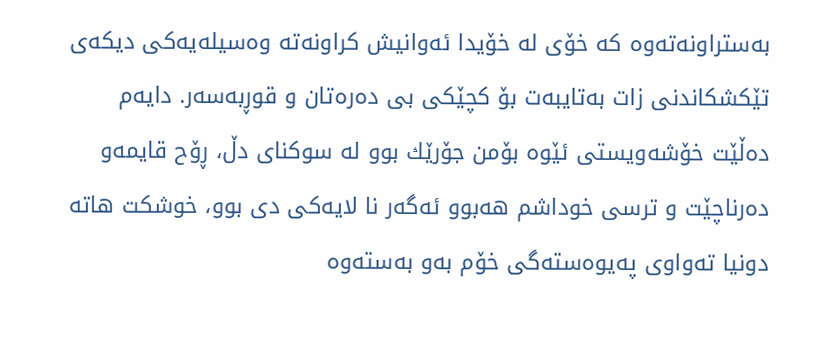به‌ستراونه‌ته‌وه‌ كه‌ خۆی له‌ خۆیدا ئه‌وانیش كراونه‌ته‌ وه‌سیله‌یه‌كی دیكه‌ی تێكشكاندنی زات به‌تایبه‌ت بۆ كچێكی بی ده‌ره‌تان و قوڕبه‌سه‌ر. دایه‌م ده‌ڵێت خۆشه‌ویستی ئێوه‌ بۆمن جۆرێك بوو له‌ سوكنای دڵ، ڕۆح قایمه‌و ده‌رناچێت و ترسی خوداشم هه‌بوو ئه‌گه‌ر نا لایه‌كی دی بوو، خوشكت هاته‌ دونیا ته‌واوی په‌یوه‌سته‌گی خۆم به‌و به‌سته‌وه‌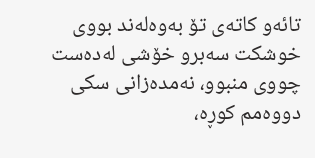تائه‌و كاته‌ی تۆ به‌وه‌له‌ند بووی خوشكت سه‌برو خۆشی له‌ده‌ست چووی منبوو، نه‌مده‌زانی سكی دووه‌مم كوڕه‌،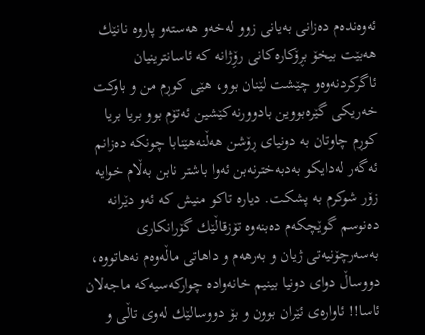ئه‌وه‌نده‌م ده‌زانی به‌یانی زوو له‌خه‌و هه‌سته‌و پاروه‌ نانێك هه‌بێت بیخۆ بڕۆكاره‌كانی رۆِژانه‌ كه‌ ئاسانترینیان ئاگركردنه‌وه‌و چێشت لێنان بوو، هێی كوڕم من و باوكت خه‌ریكی گێره‌بووین بادوورنه‌كێشین ئه‌تۆم بوو بریا بریا كوڕم چاوتان به‌ دونیای ڕۆشن هه‌ڵنه‌هێنابا چونكه‌ ده‌زانم ئه‌گه‌ر له‌دایكو به‌دبه‌خترنه‌بن ئه‌وا باشتر نابن به‌ڵام خوایه‌ زۆر شوكرم به‌ پشكت. دیاره‌ تاكو منیش كه‌ ئه‌و دێرانه‌ ده‌نوسم گوێچكه‌م ده‌بنه‌وه‌ تۆزقاڵێك گۆرانكاری به‌سه‌رچۆنیه‌تی ژیان و به‌رهه‌م و داهاتی ماڵه‌وه‌م نه‌هاتووه‌، دووساڵ دوای دونیا بینیم خانه‌واده‌ چواركه‌سیه‌كه‌ ماجه‌لان ئاسا!! ئاواره‌ی ئێران بوون و بۆ دووسالێك له‌وی تاڵی و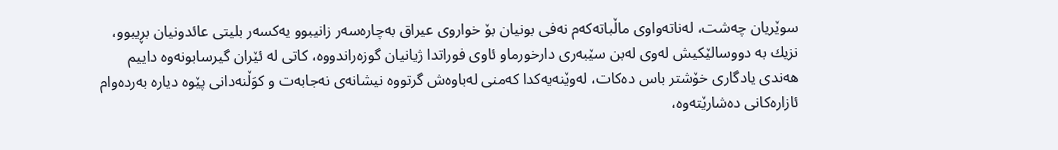سوێریان چه‌شت، له‌ناته‌واوی ماڵباته‌كه‌م نه‌فی بونیان بۆ خواروی عیراق به‌چاره‌سه‌ر زانیبوو یه‌كسه‌ر بلیتی عائدونیان بڕیبوو، نزیك به‌ دووسالێكیش له‌وی له‌بن سێبه‌ری دارخورماو ئاوی فوراتدا ژیانیان گوزه‌راندووه‌، كاتی له‌ ئێران گیرسابونه‌وه‌ داییم هه‌ندی یادگاری خۆشتر باس ده‌كات، له‌وێنه‌یه‌كدا كه‌منی له‌باوه‌ش گرتووه‌ نیشانه‌ی نه‌جابه‌ت و كوَڵنه‌دانی پێوه‌ دیاره‌ به‌رده‌وام ئازاره‌كانی ده‌شارێته‌وه‌،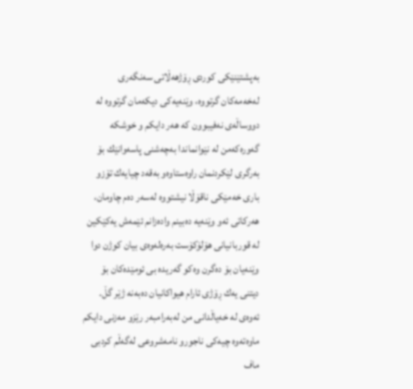به‌پشتێنێكی كوردی ڕۆژهه‌ڵاتی سه‌نگه‌ری له‌خه‌مه‌كان گرتووه‌، وێنه‌یه‌كی دیكه‌مان گرتووه‌ له‌ دووساڵه‌ی نه‌فیبوون كه‌ هه‌ر دایكم و خوشكه‌ گه‌وره‌كه‌من له‌ نێوانماندا به‌چه‌شنی پاسه‌وانێك بۆ به‌رگری لێكردنمان راوه‌ستاوه‌و به‌قه‌د چیایه‌ك تۆزو باری خه‌مێكی ناقۆڵا نیشتووه‌ له‌سه‌ر ده‌م چاومان، هه‌ركاتی ئه‌و وێنه‌یه‌ ده‌بینم واده‌زانم ئێمه‌ش یه‌كێكین له‌ قوربانیانی هۆلۆكۆست به‌ره‌له‌وه‌ی بیان كوژن دوا وێنه‌یان بۆ ده‌گرن وه‌كو گه‌ریده‌ بی ئومێده‌كان بۆ دیتنی یه‌ك ڕۆژی ئارام هیواكانیان ده‌به‌نه‌ ژێر گڵ. ئه‌وه‌ی له‌ خه‌یاڵدانی من له‌به‌رامبه‌ر رێزو مه‌زنی دایكم ماوه‌ته‌وه‌ چیه‌كی ناجورو نامه‌شروعی له‌گه‌ڵم كردبی ماف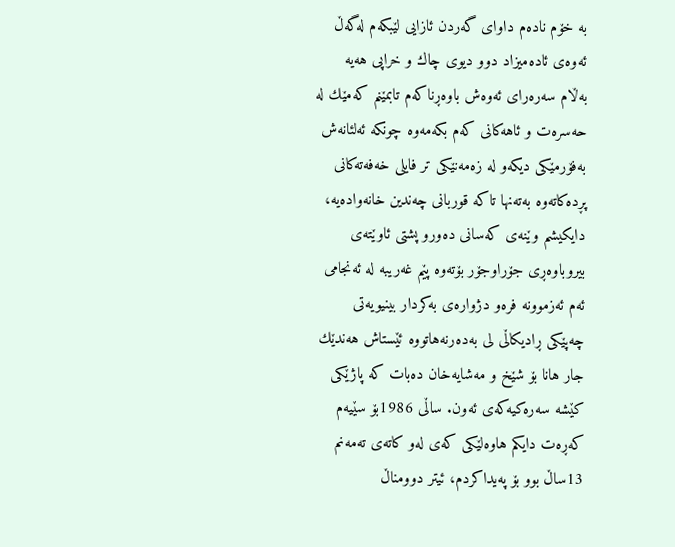به‌ خۆم ناده‌م داوای گه‌ردن ئازایی لێبكه‌م له‌گه‌ڵ ئه‌وه‌ی ئاده‌میزاد دوو دیوی چاك و خراپی هه‌یه‌ به‌ڵام سه‌ره‌رای ئه‌وه‌ش باوه‌ڕناكه‌م تابمێنم كه‌مێك له‌ حه‌سره‌ت و ئاهه‌كانی كه‌م بكه‌مه‌وه‌ چونكه‌ ئه‌لئانه‌ش به‌فۆرمێكی دیكه‌و له‌ زه‌مه‌نێكی تر فایلی خه‌فه‌ته‌كانی پڕده‌كاته‌وه‌ به‌ته‌نها تاكه‌ قوربانی چه‌ندین خانه‌واده‌یه‌، دایكیشم وێنه‌ی كه‌سانی ده‌ورو پشتی ئاوێته‌ی بیروباوه‌ڕی جۆراوجۆر بۆته‌وه‌ پێم غه‌ریبه‌ له‌ ئه‌نجامی ئه‌م ئه‌زموونه‌ فره‌و دژواره‌ی به‌كردار بینیویه‌تی چه‌پێكی ڕادیكاڵی لی به‌ده‌رنه‌هاتووه‌ ئێستاش هه‌ندێك جار هانا بۆ شێخ و مه‌شایه‌خان ده‌بات كه‌ پاژێكی كێشه‌ سه‌ره‌كیه‌كه‌ی ئه‌ون. ساڵی 1986بۆ سێیه‌م كه‌ڕه‌ت دایكم هاوه‌لێكی كه‌ی له‌و كاته‌ی ته‌مه‌نم 13ساڵ بوو بۆ په‌یداكردم، ئیتر دوومناڵ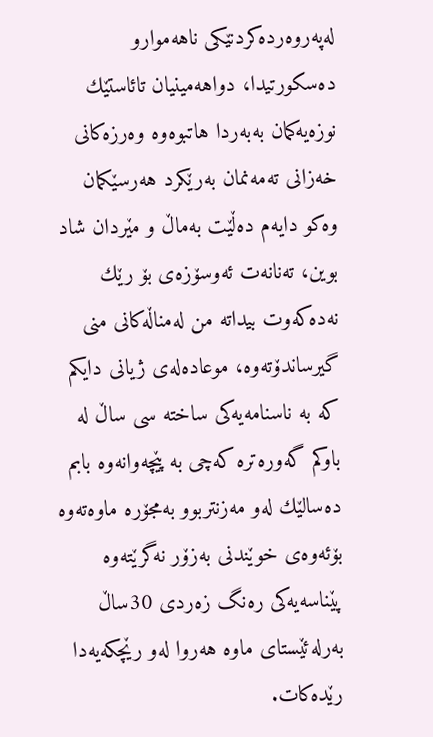له‌په‌روه‌رده‌كردنێكی ناهه‌موارو ده‌سكورتیدا، دواهه‌مینیان تائاستێك نوزه‌یه‌كمان به‌به‌ردا هاتبوه‌وه‌ وه‌رزه‌كانی خه‌زانی ته‌مه‌نمان به‌رێكرد هه‌رسێكمان وه‌كو دایه‌م ده‌ڵێت به‌ماڵ و مێردان شاد بوین، ته‌نانه‌ت ئه‌وسۆزه‌ی بۆ رێك نه‌ده‌كه‌وت بیداته‌ من له‌مناڵه‌كانی منی گیرساندۆته‌وه‌، موعاده‌له‌ی ژیانی دایكم كه‌ به‌ ناسنامه‌یه‌كی ساخته‌ سی ساڵ له‌ باوكم گه‌وره‌تره‌ كه‌چی به‌ پێچه‌وانه‌وه‌ بابم ده‌سالێك له‌و مه‌زنتربوو به‌مجۆره‌ ماوه‌ته‌وه‌ بۆئه‌وه‌ی خوێندنی به‌زۆر نه‌گرێته‌وه‌ پێناسه‌یه‌كی ره‌نگ زه‌ردی 30ساڵ به‌رله‌ئێستای ماوه‌ هه‌روا له‌و رێچكه‌یه‌دا رێده‌كات.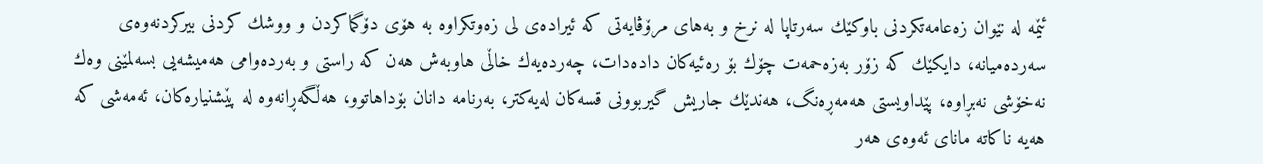ئێمه‌ له‌ نێوان زه‌عامه‌تكردنی باوكێك سه‌رتاپا له‌ نرخ و به‌های مرۆڤایه‌تی كه‌ ئیراده‌ی لی زه‌وتكراوه‌ به‌ هۆی دۆگماكردن و ووشك كردنی بیركردنه‌وه‌ی سه‌رده‌میانه‌، دایكێك كه‌ زۆر به‌زه‌حمه‌ت چۆك بۆ ره‌ئیه‌كان داده‌دات، چه‌رده‌یه‌ك خاڵی هاوبه‌ش هه‌ن كه‌ راستی و به‌رده‌وامی هه‌میشه‌یی بسه‌لمێنی وه‌ك نه‌خۆشی نه‌بڕاوه‌، پێداویستی هه‌مه‌ڕه‌نگ، هه‌ندێك جاریش گیربوونی قسه‌كان له‌یه‌كتر، به‌رنامه‌ دانان بۆداهاتوو، هه‌ڵگه‌ڕانه‌وه‌ له‌ پێشنیاره‌كان، ئه‌مه‌شی كه‌ هه‌یه‌ ناكاته‌ مانای ئه‌وه‌ی هه‌ر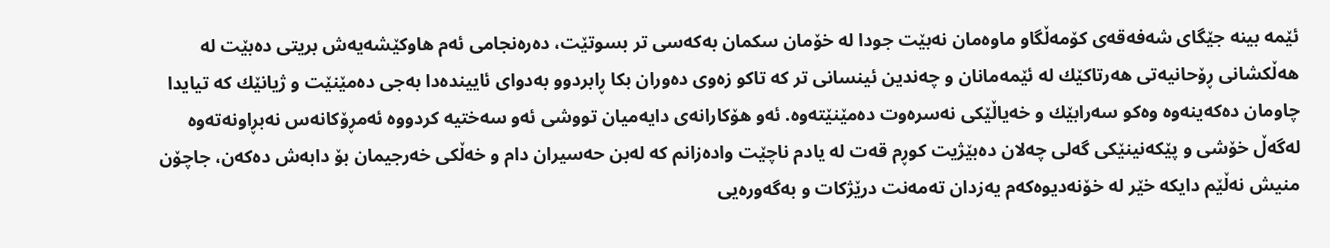ئێمه‌ بینه‌ جێگای شه‌فه‌قه‌ی كۆمه‌ڵگاو ماوه‌مان نه‌بێت جودا له‌ خۆمان سكمان به‌كه‌سی تر بسوتێت، ده‌ره‌نجامی ئه‌م هاوكێشه‌یه‌ش بریتی ده‌بێت له‌ هه‌ڵكشانی ڕۆحانیه‌تی هه‌رتاكێك له‌ ئێمه‌مانان و چه‌ندین ئینسانی تر كه‌ تاكو زه‌وی ده‌وران بكا ڕابردوو به‌دوای ئایینده‌دا به‌جی ده‌مێنێت و ژیانێك كه‌ تیایدا چاومان ده‌كه‌ینه‌وه‌ وه‌كو سه‌رابێك و خه‌یاڵێكی نه‌سره‌وت ده‌مێنێته‌وه‌. ئه‌و هۆكارانه‌ی دایه‌میان تووشی ئه‌و سه‌ختیه‌ كردووه‌ ئه‌مڕۆكانه‌س نه‌بڕاونه‌ته‌وه‌ له‌گه‌ڵ خۆشی و پێكه‌نینێكی گه‌لی چه‌لان ده‌بێژیت كوڕم قه‌ت له‌ یادم ناچێت واده‌زانم كه‌ له‌بن حه‌سیران دام و خه‌ڵكی خه‌رجیمان بۆ دابه‌ش ده‌كه‌ن، جاچۆن منیش نه‌ڵێم دایكه‌ خێر له‌ خۆنه‌دیوه‌كه‌م یه‌زدان ته‌مه‌نت درێژكات و به‌گه‌وره‌یی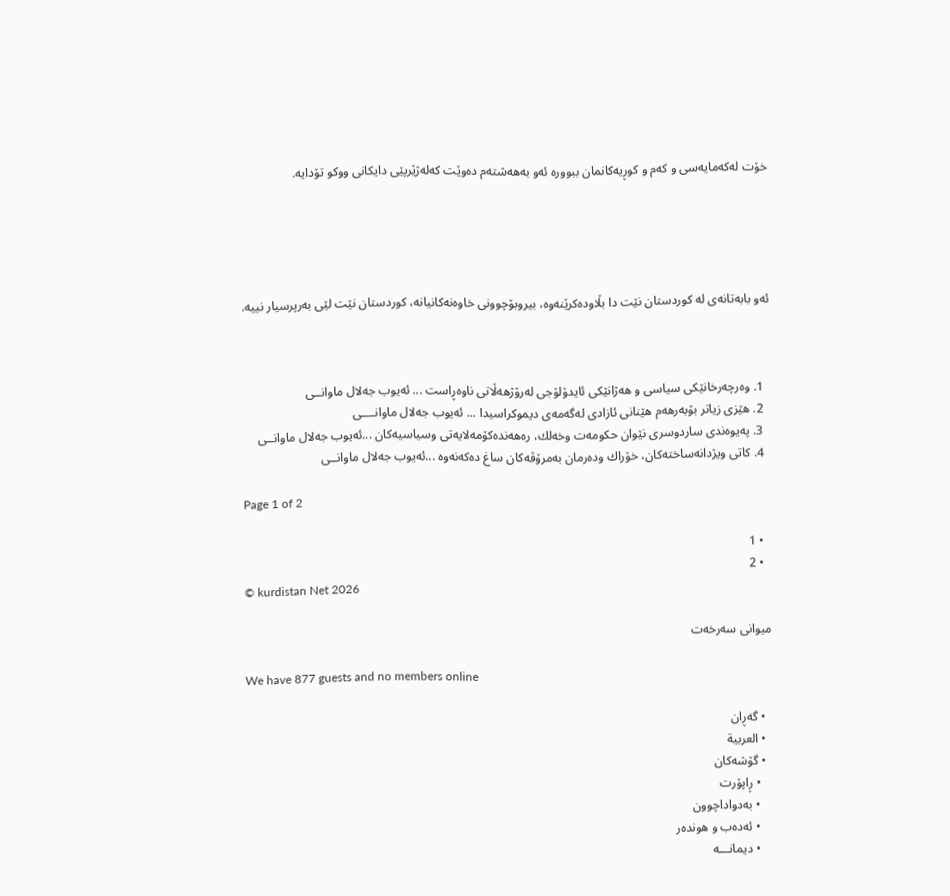خۆت له‌كه‌مایه‌سی و كه‌م و كوڕیه‌كانمان ببووره‌ ئه‌و به‌هه‌شته‌م ده‌وێت كه‌له‌ژێرپێی دایكانی ووكو تۆدایه‌.





ئه‌و بابه‌تانه‌ی له‌ کوردستان نێت دا بڵاوده‌کرێنه‌وه‌، بیروبۆچوونی خاوه‌نه‌کانیانه‌، کوردستان نێت لێی به‌رپرسیار نییه‌.



  1. وه‌رچه‌رخانێكی سیاسی و هه‌ژانێكی ئایدۆلۆجی له‌رۆژهه‌ڵاتی ناوه‌ڕاست ... ئه‌یوب جه‌لال ماوانــی
  2. هێزی زیاتر بۆبه‌رهه‌م هێنانی ئازادی له‌گه‌مه‌ی دیموكراسیدا ... ئه‌یوب جه‌لال ماوانــــی
  3. په‌یوه‌ندی ساردوسری نێوان حكومه‌ت وخه‌لك، ره‌هه‌نده‌كۆمه‌لایه‌تی وسیاسیه‌كان ...ئه‌یوب جه‌لال ماوانــی
  4. كاتی ویژدانه‌ساخته‌كان، خۆراك وده‌رمان به‌مرۆڤه‌كان ساغ ده‌كه‌نه‌وه‌ ...ئه‌یوب جه‌لال ماوانــی

Page 1 of 2

  • 1
  • 2
© kurdistan Net 2026

میوانی سەرخەت

We have 877 guests and no members online

  • گەڕان
  • العربیة
  • گۆشه‌کان
    • ڕاپۆرت
    • به‌دواداچوون
    • ئه‌ده‌ب و هونده‌ر
    • دیمانـــه‌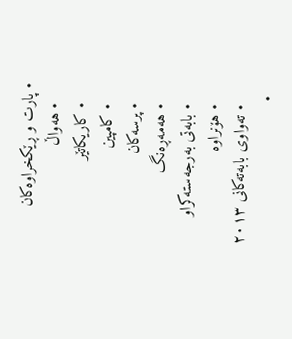• پارت و ڕێکخراوه‌کان
    • هه‌واڵ
    • کاریکاتێر
    • کامپین
    • پرسه‌کان
    • هه‌مه‌ڕه‌نگ
    • بابه‌تی به‌رجه‌سته‌کراو
    • هۆنراوە
    • تەواوی بابەتەکانی ٢٠١٣
  •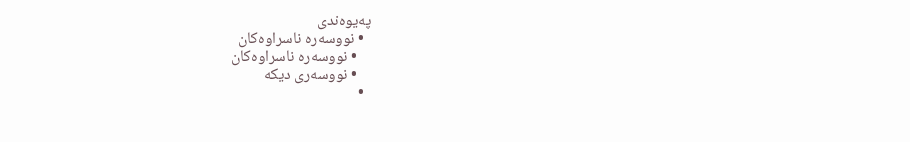په‌یوه‌ندی
  • نووسه‌ره‌ ناسراوه‌کان
    • نووسه‌ره‌ ناسراوه‌کان
    • نووسه‌ری دیکه‌
  •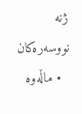ژنە نووسەرەکان
  • ماڵەوە